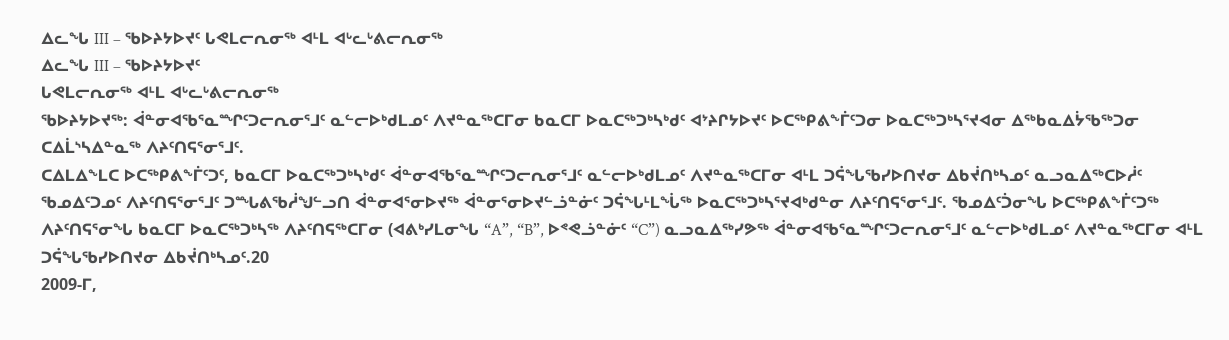ᐃᓚᖓ III – ᖃᐅᔨᔭᐅᔪᑦ ᒐᕙᒪᓕᕆᓂᖅ ᐊᒻᒪ ᐊᒡᓚᒡᕕᓕᕆᓂᖅ
ᐃᓚᖓ III – ᖃᐅᔨᔭᐅᔪᑦ
ᒐᕙᒪᓕᕆᓂᖅ ᐊᒻᒪ ᐊᒡᓚᒡᕕᓕᕆᓂᖅ
ᖃᐅᔨᔭᐅᔪᖅ: ᐋᓐᓂᐊᖃᕐᓇᙱᑦᑐᓕᕆᓂᕐᒧᑦ ᓇᓪᓕᐅᒃᑯᒪᓄᑦ ᐱᔪᓐᓇᖅᑕᒥᓂ ᑲᓇᑕᒥ ᐅᓇᑕᖅᑐᒃᓴᒃᑯᑦ ᐊᔾᔨᒋᔭᐅᔪᑦ ᐅᑕᖅᑭᕕᖕᒦᑦᑐᓂ ᐅᓇᑕᖅᑐᒃᓴᕐᔪᐊᓂ ᐃᖅᑲᓇᐃᔮᖃᖅᑐᓂ ᑕᐃᒫᔅᓴᐃᓐᓇᖅ ᐱᔨᑦᑎᕋᕐᓂᕐᒧᑦ.
ᑕᐃᒪᐃᖕᒪᑕ ᐅᑕᖅᑭᕕᖕᒦᑦᑐᑦ, ᑲᓇᑕᒥ ᐅᓇᑕᖅᑐᒃᓴᒃᑯᑦ ᐋᓐᓂᐊᖃᕐᓇᙱᑦᑐᓕᕆᓂᕐᒧᑦ ᓇᓪᓕᐅᒃᑯᒪᓄᑦ ᐱᔪᓐᓇᖅᑕᒥᓂ ᐊᒻᒪ ᑐᕌᖓᖃᓯᐅᑎᔪᓂ ᐃᑲᔫᑎᒃᓴᓄᑦ ᓇᓗᓇᐃᖅᑕᐅᓲᑦ ᖃᓄᐃᑦᑐᓄᑦ ᐱᔨᑦᑎᕋᕐᓂᕐᒧᑦ ᑐᙵᕕᖃᓲᖑᓪᓗᑎ ᐋᓐᓂᐊᕐᓂᐅᔪᖅ ᐋᓐᓂᕐᓂᐅᔪᓪᓘᓐᓃᑦ ᑐᕌᖓᒻᒪᖔᖅ ᐅᓇᑕᖅᑐᒃᓴᕐᔪᐊᒃᑯᓐᓂ ᐱᔨᑦᑎᕋᕐᓂᕐᒧᑦ. ᖃᓄᐃᑦᑑᓂᖓ ᐅᑕᖅᑭᕕᖕᒦᑦᑐᖅ ᐱᔨᑦᑎᕋᕐᓂᖓ ᑲᓇᑕᒥ ᐅᓇᑕᖅᑐᒃᓴᖅ ᐱᔨᑦᑎᕋᖅᑕᒥᓂ (ᐊᕕᒃᓯᒪᓂᖓ “A”, “B”, ᐅᕝᕙᓘᓐᓃᑦ “C”) ᓇᓗᓇᐃᖅᓯᕗᖅ ᐋᓐᓂᐊᖃᕐᓇᙱᑦᑐᓕᕆᓂᕐᒧᑦ ᓇᓪᓕᐅᒃᑯᒪᓄᑦ ᐱᔪᓐᓇᖅᑕᒥᓂ ᐊᒻᒪ ᑐᕌᖓᖃᓯᐅᑎᔪᓂ ᐃᑲᔫᑎᒃᓴᓄᑦ.20
2009-ᒥ,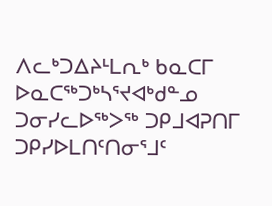ᐱᓚᒃᑐᐃᔨᒻᒪᕆᒃ ᑲᓇᑕᒥ ᐅᓇᑕᖅᑐᒃᓴᕐᔪᐊᒃᑯᓐᓄ ᑐᓂᓯᓚᐅᖅᐳᖅ ᑐᑭᒧᐊᕈᑎᒥ ᑐᑭᓯᐅᒪᑎᑦᑎᓂᕐᒧᑦ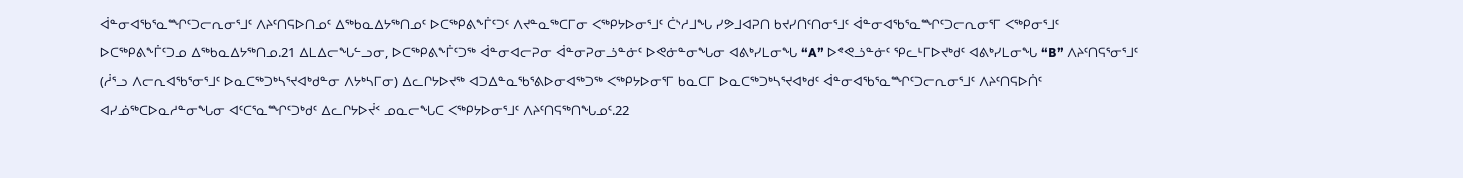ᐋᓐᓂᐊᖃᕐᓇᙱᑦᑐᓕᕆᓂᕐᒧᑦ ᐱᔨᑦᑎᕋᐅᑎᓄᑦ ᐃᖅᑲᓇᐃᔭᖅᑎᓄᑦ ᐅᑕᖅᑭᕕᖕᒦᑦᑐᑦ ᐱᔪᓐᓇᖅᑕᒥᓂ ᐸᖅᑭᔭᐅᓂᕐᒧᑦ ᑖᔅᓱᒧᖓ ᓯᕗᒧᐊᕈᑎ ᑲᔪᓯᑎᑦᑎᓂᕐᒧᑦ ᐋᓐᓂᐊᖃᕐᓇᙱᑦᑐᓕᕆᓂᕐᒥ ᐸᖅᑭᓂᕐᒧᑦ ᐅᑕᖅᑭᕕᖕᒦᑦᑐᓄ ᐃᖅᑲᓇᐃᔭᖅᑎᓄ.21 ᐃᒪᐃᓕᖓᓪᓗᓂ, ᐅᑕᖅᑭᕕᖕᒦᑦᑐᖅ ᐋᓐᓂᐊᓕᕈᓂ ᐋᓐᓂᕈᓂᓘᓐᓃᑦ ᐅᕙᓃᓐᓂᖓᓂ ᐊᕕᒃᓯᒪᓂᖓ “A” ᐅᕝᕙᓘᓐᓃᑦ ᕿᓚᒻᒥᐅᔪᒃᑯᑦ ᐊᕕᒃᓯᒪᓂᖓ “B” ᐱᔨᑦᑎᕋᕐᓂᕐᒧᑦ (ᓲᕐᓗ ᐱᓕᕆᐊᖃᕐᓂᕐᒧᑦ ᐅᓇᑕᖅᑐᒃᓴᕐᔪᐊᒃᑯᓐᓂ ᐱᔭᒃᓴᒥᓂ) ᐃᓚᒋᔭᐅᔪᖅ ᐊᑐᐃᓐᓇᖃᕐᕕᐅᓂᐊᖅᑐᖅ ᐸᖅᑭᔭᐅᓂᕐᒥ ᑲᓇᑕᒥ ᐅᓇᑕᖅᑐᒃᓴᕐᔪᐊᒃᑯᑦ ᐋᓐᓂᐊᖃᕐᓇᙱᑦᑐᓕᕆᓂᕐᒧᑦ ᐱᔨᑦᑎᕋᐅᑏᑦ ᐊᓯᓅᖅᑕᐅᓇᓱᓐᓂᖓᓂ ᐊᑦᑕᕐᓇᙱᑦᑐᒃᑯᑦ ᐃᓚᒋᔭᐅᔫᑉ ᓄᓇᓕᖓᑕ ᐸᖅᑭᔭᐅᓂᕐᒧᑦ ᐱᔨᑦᑎᕋᖅᑎᖓᓄᑦ.22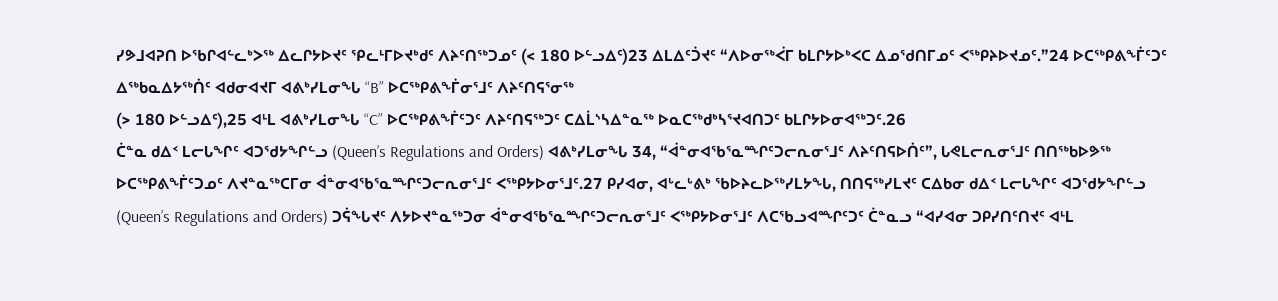ᓯᕗᒧᐊᕈᑎ ᐅᖃᒋᐊᓪᓚᒃᐳᖅ ᐃᓚᒋᔭᐅᔪᑦ ᕿᓚᒻᒥᐅᔪᒃᑯᑦ ᐱᔨᑦᑎᖅᑐᓄᑦ (< 180 ᐅᓪᓗᐃᑦ)23 ᐃᒪᐃᑦᑑᔪᑦ “ᐱᐅᓂᖅᐹᒥ ᑲᒪᒋᔭᐅᒃᐸᑕ ᐃᓄᖁᑎᒥᓄᑦ ᐸᖅᑭᔨᐅᔪᓄᑦ.”24 ᐅᑕᖅᑭᕕᖕᒦᑦᑐᑦ ᐃᖅᑲᓇᐃᔭᖅᑏᑦ ᐊᑯᓂᐊᔪᒥ ᐊᕕᒃᓯᒪᓂᖓ “B” ᐅᑕᖅᑭᕕᖕᒦᓂᕐᒧᑦ ᐱᔨᑦᑎᕋᕐᓂᖅ
(> 180 ᐅᓪᓗᐃᑦ),25 ᐊᒻᒪ ᐊᕕᒃᓯᒪᓂᖓ “C” ᐅᑕᖅᑭᕕᖕᒦᑦᑐᑦ ᐱᔨᑦᑎᕋᖅᑐᑦ ᑕᐃᒫᔅᓴᐃᓐᓇᖅ ᐅᓇᑕᖅᑯᒃᓴᕐᔪᐊᑎᑐᑦ ᑲᒪᒋᔭᐅᓂᐊᖅᑐᑦ.26
ᑖᓐᓇ ᑯᐃᑉ ᒪᓕᒐᖏᑦ ᐊᑐᖁᔭᖏᓪᓗ (Queen’s Regulations and Orders) ᐊᕕᒃᓯᒪᓂᖓ 34, “ᐋᓐᓂᐊᖃᕐᓇᙱᑦᑐᓕᕆᓂᕐᒧᑦ ᐱᔨᑦᑎᕋᐅᑏᑦ”, ᒐᕙᒪᓕᕆᓂᕐᒧᑦ ᑎᑎᖅᑲᐅᕗᖅ ᐅᑕᖅᑭᕕᖕᒦᑦᑐᓄᑦ ᐱᔪᓐᓇᖅᑕᒥᓂ ᐋᓐᓂᐊᖃᕐᓇᙱᑦᑐᓕᕆᓂᕐᒧᑦ ᐸᖅᑭᔭᐅᓂᕐᒧᑦ.27 ᑭᓯᐊᓂ, ᐊᒡᓚᒡᕕᒃ ᖃᐅᔨᓚᐅᖅᓯᒪᔭᖓ, ᑎᑎᕋᖅᓯᒪᔪᑦ ᑕᐃᑲᓂ ᑯᐃᑉ ᒪᓕᒐᖏᑦ ᐊᑐᖁᔭᖏᓪᓗ (Queen’s Regulations and Orders) ᑐᕌᖓᔪᑦ ᐱᔭᐅᔪᓐᓇᖅᑐᓂ ᐋᓐᓂᐊᖃᕐᓇᙱᑦᑐᓕᕆᓂᕐᒧᑦ ᐸᖅᑭᔭᐅᓂᕐᒧᑦ ᐱᑕᖃᓗᐊᙱᑦᑐᑦ ᑖᓐᓇᓗ “ᐊᓯᐊᓂ ᑐᑭᓯᑎᑦᑎᔪᑦ ᐊᒻᒪ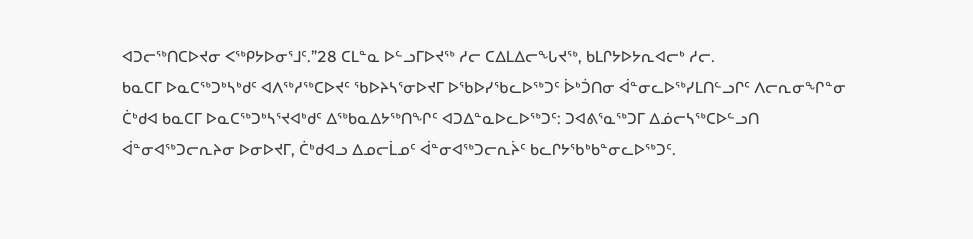ᐊᑐᓕᖅᑎᑕᐅᔪᓂ ᐸᖅᑭᔭᐅᓂᕐᒧᑦ.”28 ᑕᒪᓐᓇ ᐅᓪᓗᒥᐅᔪᖅ ᓱᓕ ᑕᐃᒪᐃᓕᖓᔪᖅ, ᑲᒪᒋᔭᐅᔭᕆᐊᓕᒃ ᓱᓕ.
ᑲᓇᑕᒥ ᐅᓇᑕᖅᑐᒃᓴᒃᑯᑦ ᐊᐱᖅᓱᖅᑕᐅᔪᑦ ᖃᐅᔨᓴᕐᓂᐅᔪᒥ ᐅᖃᐅᓯᖃᓚᐅᖅᑐᑦ ᐆᒃᑑᑎᓂ ᐋᓐᓂᓚᐅᖅᓯᒪᑎᓪᓗᒋᑦ ᐱᓕᕆᓂᖏᓐᓂ ᑖᒃᑯᐊ ᑲᓇᑕᒥ ᐅᓇᑕᖅᑐᒃᓴᕐᔪᐊᒃᑯᑦ ᐃᖅᑲᓇᐃᔭᖅᑎᖏᑦ ᐊᑐᐃᓐᓇᐅᓚᐅᖅᑐᑦ: ᑐᐊᕕᕐᓇᖅᑐᒥ ᐃᓅᓕᓴᖅᑕᐅᓪᓗᑎ ᐋᓐᓂᐊᖅᑐᓕᕆᔨᓂ ᐅᓂᐅᔪᒥ, ᑖᒃᑯᐊᓗ ᐃᓄᓕᒫᓄᑦ ᐋᓐᓂᐊᖅᑐᓕᕆᔩᑦ ᑲᓚᒋᔭᖃᒃᑲᓐᓂᓚᐅᖅᑐᑦ.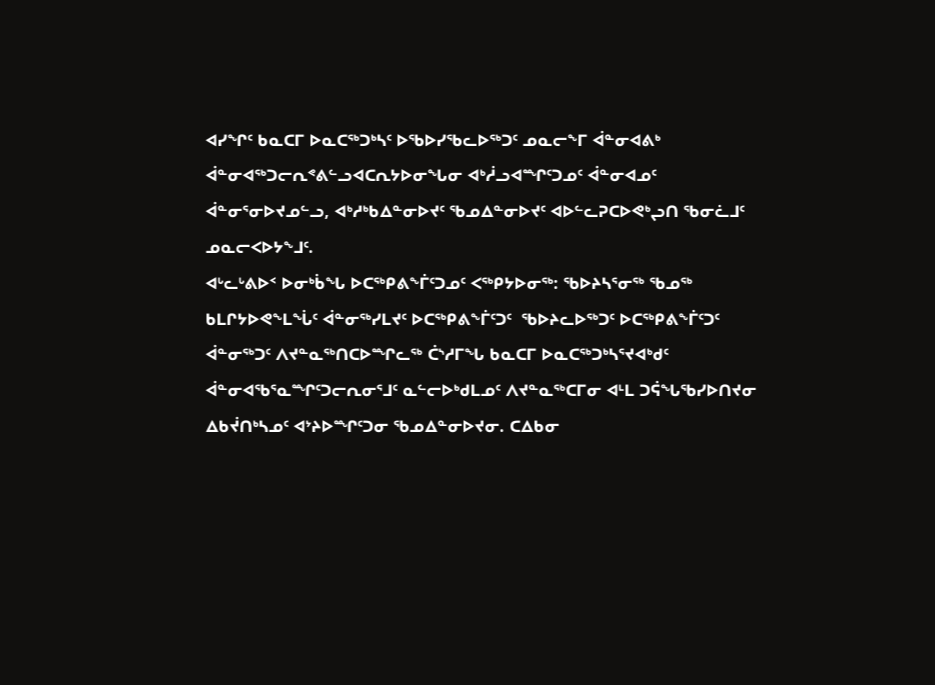ᐊᓯᖏᑦ ᑲᓇᑕᒥ ᐅᓇᑕᖅᑐᒃᓴᑦ ᐅᖃᐅᓯᖃᓚᐅᖅᑐᑦ ᓄᓇᓕᖕᒥ ᐋᓐᓂᐊᕕᒃ ᐋᓐᓂᐊᖅᑐᓕᕆᕝᕕᓪᓗᐊᑕᕆᔭᐅᓂᖓᓂ ᐊᒃᓲᓗᐊᙱᑦᑐᓄᑦ ᐋᓐᓂᐊᓄᑦ ᐋᓐᓂᕐᓂᐅᔪᓄᓪᓗ, ᐊᒃᓱᒃᑲᐃᓐᓂᐅᔪᑦ ᖃᓄᐃᓐᓂᐅᔪᑦ ᐊᐅᓪᓚᕈᑕᐅᕙᒃᖢᑎ ᖃᓂᓛᒧᑦ ᓄᓇᓕᐸᐅᔭᖕᒧᑦ.
ᐊᒡᓚᒡᕕᐅᑉ ᐅᓂᒃᑳᖓ ᐅᑕᖅᑭᕕᖕᒦᑦᑐᓄᑦ ᐸᖅᑭᔭᐅᓂᖅ: ᖃᐅᔨᓴᕐᓂᖅ ᖃᓄᖅ ᑲᒪᒋᔭᐅᕙᖕᒪᖔᑦ ᐋᓐᓂᖅᓯᒪᔪᑦ ᐅᑕᖅᑭᕕᖕᒦᑦᑐᑦ  ᖃᐅᔨᓚᐅᖅᑐᑦ ᐅᑕᖅᑭᕕᖕᒦᑦᑐᑦ ᐋᓐᓂᖅᑐᑦ ᐱᔪᓐᓇᖅᑎᑕᐅᙱᓚᖅ ᑖᔅᓱᒥᖓ ᑲᓇᑕᒥ ᐅᓇᑕᖅᑐᒃᓴᕐᔪᐊᒃᑯᑦ ᐋᓐᓂᐊᖃᕐᓇᙱᑦᑐᓕᕆᓂᕐᒧᑦ ᓇᓪᓕᐅᒃᑯᒪᓄᑦ ᐱᔪᓐᓇᖅᑕᒥᓂ ᐊᒻᒪ ᑐᕌᖓᖃᓯᐅᑎᔪᓂ ᐃᑲᔫᑎᒃᓴᓄᑦ ᐊᔾᔨᐅᙱᑦᑐᓂ ᖃᓄᐃᓐᓂᐅᔪᓂ. ᑕᐃᑲᓂ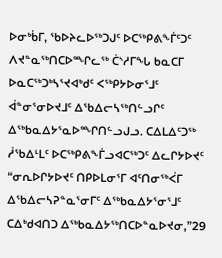ᐅᓂᒃᑳᒥ, ᖃᐅᔨᓚᐅᖅᑐᒍᑦ ᐅᑕᖅᑭᕕᖕᒦᑦᑐᑦ ᐱᔪᓐᓇᖅᑎᑕᐅᙱᓚᖅ ᑖᔅᓱᒥᖓ ᑲᓇᑕᒥ ᐅᓇᑕᖅᑐᒃᓴᕐᔪᐊᒃᑯᑦ ᐸᖅᑭᔭᐅᓂᕐᒧᑦ ᐋᓐᓂᕐᓂᐅᔪᒧᑦ ᐃᖃᐃᓕᓴᖅᑎᓪᓗᒋᑦ ᐃᖅᑲᓇᐃᔭᕐᓇᐅᙱᑎᓪᓗᒍᓗ. ᑕᐃᒪᐃᑦᑐᖅ ᓲᖃᐃᒻᒪᑦ ᐅᑕᖅᑭᕕᖕᒦᓗᐊᑕᖅᑐᑦ ᐃᓚᒋᔭᐅᔪᑦ “ᓂᕆᐅᒋᔭᐅᔪᑦ ᑎᑭᐅᒪᓂᕐᒥ ᐊᑦᑎᓂᖅᐹᒥ ᐃᖃᐃᓕᓴᕈᓐᓇᕐᓂᒥᑦ ᐃᖅᑲᓇᐃᔭᕐᓂᕐᒧᑦ ᑕᐃᒃᑯᐊᑎᑐ ᐃᖅᑲᓇᐃᔭᖅᑎᑕᐅᓐᓇᐅᔪᓂ,”29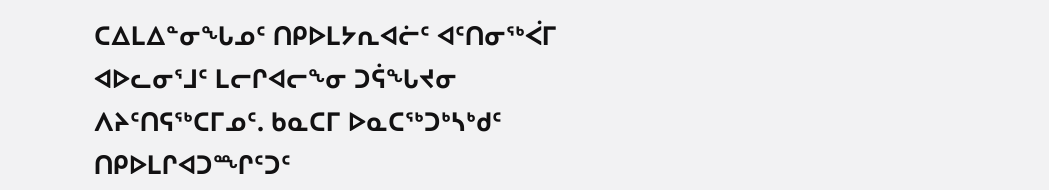ᑕᐃᒪᐃᓐᓂᖓᓄᑦ ᑎᑭᐅᒪᔭᕆᐊᓖᑦ ᐊᑦᑎᓂᖅᐹᒥ ᐊᐅᓚᓂᕐᒧᑦ ᒪᓕᒋᐊᓕᖕᓂ ᑐᕌᖓᔪᓂ ᐱᔨᑦᑎᕋᖅᑕᒥᓄᑦ. ᑲᓇᑕᒥ ᐅᓇᑕᖅᑐᒃᓴᒃᑯᑦ ᑎᑭᐅᒪᒋᐊᑐᙱᑦᑐᑦ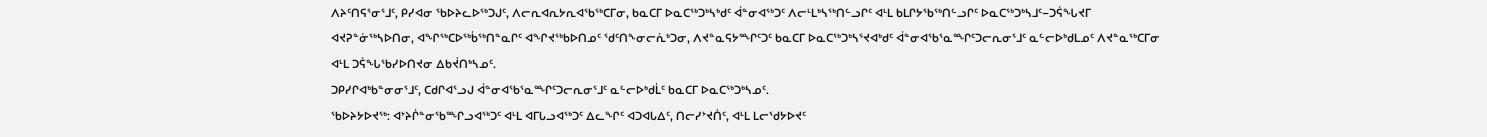ᐱᔨᑦᑎᕋᕐᓂᕐᒧᑦ, ᑭᓯᐊᓂ ᖃᐅᔨᓚᐅᖅᑐᒍᑦ, ᐱᓕᕆᐊᕆᔭᕆᐊᖃᖅᑕᒥᓂ, ᑲᓇᑕᒥ ᐅᓇᑕᖅᑐᒃᓴᒃᑯᑦ ᐋᓐᓂᐊᖅᑐᑦ ᐱᓕᒻᒪᒃᓴᖅᑎᓪᓗᒋᑦ ᐊᒻᒪ ᑲᒪᒋᔭᖃᖅᑎᓪᓗᒋᑦ ᐅᓇᑕᖅᑐᒃᓴᒧᑦ−ᑐᕌᖓᔪᒥ ᐊᔪᕈᓐᓃᖅᓴᐅᑎᓂ, ᐊᖏᖅᑕᐅᖅᑳᖅᑎᓐᓇᒋᑦ ᐊᖏᔪᖅᑲᐅᑎᓄᑦ ᖁᑦᑎᖕᓂᓕᕇᒃᑐᓂ, ᐱᔪᓐᓇᕋᔭᙱᑦᑐᑦ ᑲᓇᑕᒥ ᐅᓇᑕᖅᑐᒃᓴᕐᔪᐊᒃᑯᑦ ᐋᓐᓂᐊᖃᕐᓇᙱᑦᑐᓕᕆᓂᕐᒧᑦ ᓇᓪᓕᐅᒃᑯᒪᓄᑦ ᐱᔪᓐᓇᖅᑕᒥᓂ ᐊᒻᒪ ᑐᕌᖓᖃᓯᐅᑎᔪᓂ ᐃᑲᔫᑎᒃᓴᓄᑦ.
ᑐᑭᓯᒋᐊᒃᑲᓐᓂᓂᕐᒧᑦ, ᑕᑯᒋᐊᕐᓗᒍ ᐋᓐᓂᐊᖃᕐᓇᙱᑦᑐᓕᕆᓂᕐᒧᑦ ᓇᓪᓕᐅᒃᑯᒫᑦ ᑲᓇᑕᒥ ᐅᓇᑕᖅᑐᒃᓴᓄᑦ.
ᖃᐅᔨᔭᐅᔪᖅ: ᐊᔾᔨᒌᓐᓂᖃᙱᓗᐊᖅᑐᑦ ᐊᒻᒪ ᐊᒥᒐᓗᐊᖅᑐᑦ ᐃᓚᖏᑦ ᐊᑐᐊᒐᐃᑦ, ᑎᓕᓯᔾᔪᑏᑦ, ᐊᒻᒪ ᒪᓕᖁᔭᐅᔪᑦ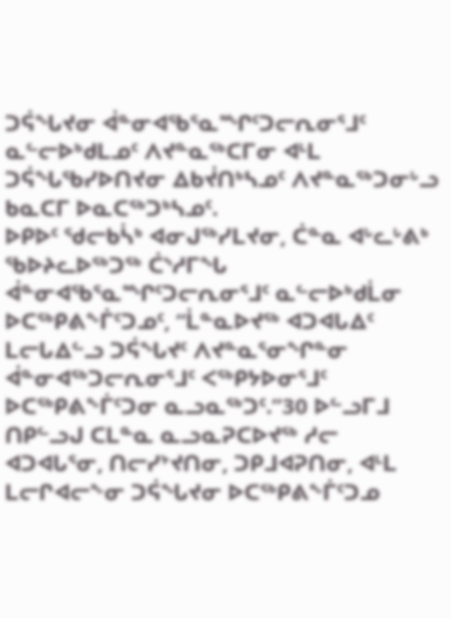ᑐᕌᖓᔪᓂ ᐋᓐᓂᐊᖃᕐᓇᙱᑦᑐᓕᕆᓂᕐᒧᑦ ᓇᓪᓕᐅᒃᑯᒪᓄᑦ ᐱᔪᓐᓇᖅᑕᒥᓂ ᐊᒻᒪ ᑐᕌᖓᖃᓯᐅᑎᔪᓂ ᐃᑲᔫᑎᒃᓴᓄᑦ ᐱᔪᓐᓇᖅᑐᓂᒡᓗ ᑲᓇᑕᒥ ᐅᓇᑕᖅᑐᒃᓴᓄᑦ.
ᐅᑭᐅᑦ ᖁᓕᑲᓵᒃ ᐊᓂᒍᖅᓯᒪᔪᓂ, ᑖᓐᓇ ᐊᒡᓚᒡᕕᒃ ᖃᐅᔨᓚᐅᖅᑐᖅ ᑖᔅᓱᒥᖓ ᐋᓐᓂᐊᖃᕐᓇᙱᑦᑐᓕᕆᓂᕐᒧᑦ ᓇᓪᓕᐅᒃᑯᒫᓂ ᐅᑕᖅᑭᕕᖕᒦᑦᑐᓄᑦ, “ᒫᓐᓇᐅᔪᖅ ᐊᑐᐊᒐᐃᑦ ᒪᓕᒐᐃᓪᓗ ᑐᕌᖓᔪᑦ ᐱᔪᓐᓇᕐᓂᖏᓐᓂ ᐋᓐᓂᐊᖅᑐᓕᕆᓂᕐᒧᑦ ᐸᖅᑭᔭᐅᓂᕐᒧᑦ ᐅᑕᖅᑭᕕᖕᒦᑦᑐᓂ ᓇᓗᓇᖅᑐᑦ.”30 ᐅᓪᓗᒥᒧ ᑎᑭᓪᓗᒍ ᑕᒪᓐᓇ ᓇᓗᓇᕈᑕᐅᔪᖅ ᓱᓕ ᐊᑐᐊᒐᕐᓂ, ᑎᓕᓯᔾᔪᑎᓂ, ᑐᑭᒧᐊᕈᑎᓂ, ᐊᒻᒪ ᒪᓕᒋᐊᓕᖕᓂ ᑐᕌᖓᔪᓂ ᐅᑕᖅᑭᕕᖕᒦᑦᑐᓄ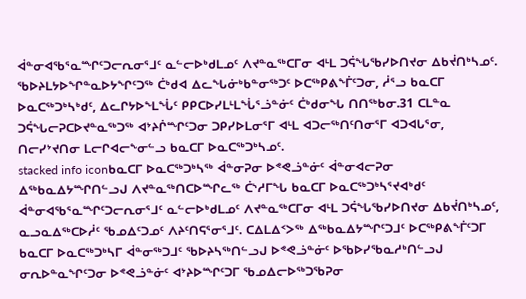ᐋᓐᓂᐊᖃᕐᓇᙱᑦᑐᓕᕆᓂᕐᒧᑦ ᓇᓪᓕᐅᒃᑯᒪᓄᑦ ᐱᔪᓐᓇᖅᑕᒥᓂ ᐊᒻᒪ ᑐᕌᖓᖃᓯᐅᑎᔪᓂ ᐃᑲᔫᑎᒃᓴᓄᑦ. ᖃᐅᔨᒪᔭᐅᖏᓐᓇᐅᔭᖏᑦᑐᖅ ᑖᒃᑯᐊ ᐃᓚᖓᓃᒃᑲᓐᓂᖅᑐᑦ ᐅᑕᖅᑭᕕᖕᒦᑦᑐᓂ, ᓲᕐᓗ ᑲᓇᑕᒥ ᐅᓇᑕᖅᑐᒃᓴᒃᑯᑦ, ᐃᓚᒋᔭᐅᖕᒪᖔᑦ ᑭᑭᑕᐅᓯᒪᒻᒪᖔᕐᓘᓐᓃᑦ ᑖᒃᑯᓂᖓ ᑎᑎᖅᑲᓂ.31 ᑕᒪᓐᓇ ᑐᕌᖓᓕᕈᑕᐅᔪᓐᓇᖅᑐᖅ ᐊᔾᔨᒌᙱᑦᑐᓂ ᑐᑭᓯᐅᒪᓂᕐᒥ ᐊᒻᒪ ᐊᑐᓕᖅᑎᑦᑎᓂᕐᒥ ᐊᑐᐊᒐᕐᓂ, ᑎᓕᓯᔾᔪᑎᓂ ᒪᓕᒋᐊᓕᖕᓂᓪᓗ ᑲᓇᑕᒥ ᐅᓇᑕᖅᑐᒃᓴᓄᑦ.
stacked info iconᑲᓇᑕᒥ ᐅᓇᑕᖅᑐᒃᓴᖅ ᐋᓐᓂᕈᓂ ᐅᕝᕙᓘᓐᓃᑦ ᐋᓐᓂᐊᓕᕈᓂ ᐃᖅᑲᓇᐃᔭᙱᑎᓪᓗᒍ ᐱᔪᓐᓇᖅᑎᑕᐅᙱᓚᖅ ᑖᔅᓱᒥᖓ ᑲᓇᑕᒥ ᐅᓇᑕᖅᑐᒃᓴᕐᔪᐊᒃᑯᑦ ᐋᓐᓂᐊᖃᕐᓇᙱᑦᑐᓕᕆᓂᕐᒧᑦ ᓇᓪᓕᐅᒃᑯᒪᓄᑦ ᐱᔪᓐᓇᖅᑕᒥᓂ ᐊᒻᒪ ᑐᕌᖓᖃᓯᐅᑎᔪᓂ ᐃᑲᔫᑎᒃᓴᓄᑦ, ᓇᓗᓇᐃᖅᑕᐅᓲᑦ ᖃᓄᐃᑦᑐᓄᑦ ᐱᔨᑦᑎᕋᕐᓂᕐᒧᑦ. ᑕᐃᒪᐃᑉᐳᖅ ᐃᖅᑲᓇᐃᔭᙱᑦᑐᒧᑦ ᐅᑕᖅᑭᕕᖕᒦᑦᑐᒥ ᑲᓇᑕᒥ ᐅᓇᑕᖅᑐᒃᓴᒥ ᐋᓐᓂᖅᑐᒧᑦ ᖃᐅᔨᓴᖅᑎᓪᓗᒍ ᐅᕝᕙᓘᓐᓃᑦ ᐅᖃᐅᓯᖃᓇᓱᒃᑎᓪᓗᒍ ᓂᕆᐅᓐᓇᖏᑦᑐᓂ ᐅᕝᕙᓘᓐᓃᑦ ᐊᔾᔨᐅᙱᑦᑐᒥ ᖃᓄᐃᓕᐅᖅᑐᖃᕈᓂ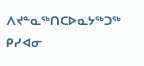ᐱᔪᓐᓇᖅᑎᑕᐅᓇᔭᖅᑐᖅ ᑭᓯᐊᓂ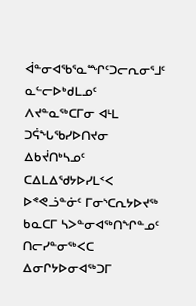ᐋᓐᓂᐊᖃᕐᓇᙱᑦᑐᓕᕆᓂᕐᒧᑦ ᓇᓪᓕᐅᒃᑯᒪᓄᑦ ᐱᔪᓐᓇᖅᑕᒥᓂ ᐊᒻᒪ ᑐᕌᖓᖃᓯᐅᑎᔪᓂ ᐃᑲᔫᑎᒃᓴᓄᑦ ᑕᐃᒪᐃᖁᔭᐅᓯᒪᑉᐸ ᐅᕝᕙᓘᓐᓃᑦ ᒥᓂᔅᑕᕆᔭᐅᔪᖅ ᑲᓇᑕᒥ ᓴᐳᓐᓂᐊᖅᑎᖏᓐᓄᑦ ᑎᓕᓯᓐᓂᖅᐸᑕ ᐃᓂᒋᔭᐅᓂᐊᖅᑐᒥ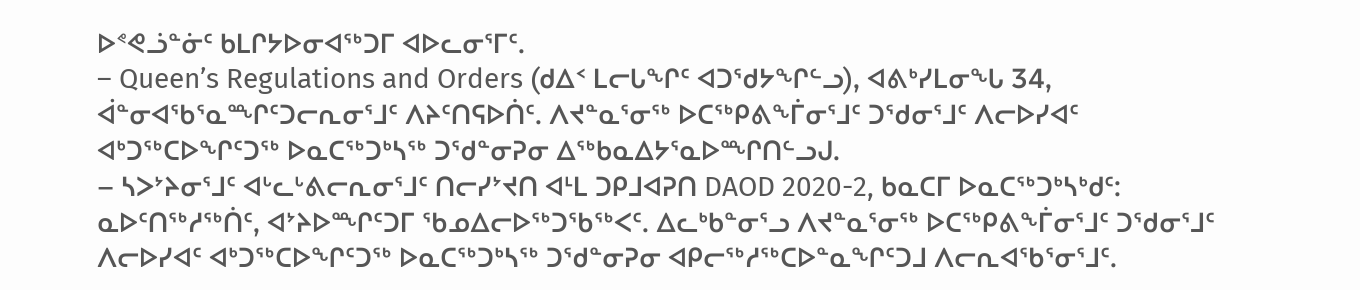ᐅᕝᕙᓘᓐᓃᑦ ᑲᒪᒋᔭᐅᓂᐊᖅᑐᒥ ᐊᐅᓚᓂᕐᒥᑦ.
– Queen’s Regulations and Orders (ᑯᐃᑉ ᒪᓕᒐᖏᑦ ᐊᑐᖁᔭᖏᓪᓗ), ᐊᕕᒃᓯᒪᓂᖓ 34, ᐋᓐᓂᐊᖃᕐᓇᙱᑦᑐᓕᕆᓂᕐᒧᑦ ᐱᔨᑦᑎᕋᐅᑏᑦ. ᐱᔪᓐᓇᕐᓂᖅ ᐅᑕᖅᑭᕕᖕᒦᓂᕐᒧᑦ ᑐᖁᓂᕐᒧᑦ ᐱᓕᐅᓯᐊᑦ ᐊᒃᑐᖅᑕᐅᖏᑦᑐᖅ ᐅᓇᑕᖅᑐᒃᓴᖅ ᑐᖁᓐᓂᕈᓂ ᐃᖅᑲᓇᐃᔭᕐᓇᐅᙱᑎᓪᓗᒍ.
– ᓴᐳᔾᔨᓂᕐᒧᑦ ᐊᒡᓚᒡᕕᓕᕆᓂᕐᒧᑦ ᑎᓕᓯᔾᔪᑎ ᐊᒻᒪ ᑐᑭᒧᐊᕈᑎ DAOD 2020-2, ᑲᓇᑕᒥ ᐅᓇᑕᖅᑐᒃᓴᒃᑯᑦ: ᓇᐅᑦᑎᖅᓱᖅᑏᑦ, ᐊᔾᔨᐅᙱᑦᑐᒥ ᖃᓄᐃᓕᐅᖅᑐᖃᖅᐸᑦ. ᐃᓚᒃᑲᓐᓂᕐᓗ ᐱᔪᓐᓇᕐᓂᖅ ᐅᑕᖅᑭᕕᖕᒦᓂᕐᒧᑦ ᑐᖁᓂᕐᒧᑦ ᐱᓕᐅᓯᐊᑦ ᐊᒃᑐᖅᑕᐅᖏᑦᑐᖅ ᐅᓇᑕᖅᑐᒃᓴᖅ ᑐᖁᓐᓂᕈᓂ ᐊᑭᓕᖅᓱᖅᑕᐅᓐᓇᖏᑦᑐᒧ ᐱᓕᕆᐊᖃᕐᓂᕐᒧᑦ.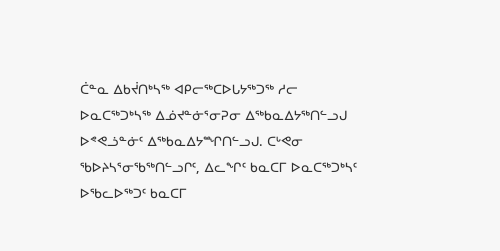ᑖᓐᓇ ᐃᑲᔫᑎᒃᓴᖅ ᐊᑭᓕᖅᑕᐅᒐᔭᖅᑐᖅ ᓱᓕ ᐅᓇᑕᖅᑐᒃᓴᖅ ᐃᓅᔪᓐᓃᕐᓂᕈᓂ ᐃᖅᑲᓇᐃᔭᖅᑎᓪᓗᒍ ᐅᕝᕙᓘᓐᓃᑦ ᐃᖅᑲᓇᐃᔭᙱᑎᓪᓗᒍ. ᑕᒡᕙᓂ ᖃᐅᔨᓴᕐᓂᖃᖅᑎᓪᓗᒋᑦ, ᐃᓚᖏᑦ ᑲᓇᑕᒥ ᐅᓇᑕᖅᑐᒃᓴᑦ ᐅᖃᓚᐅᖅᑐᑦ ᑲᓇᑕᒥ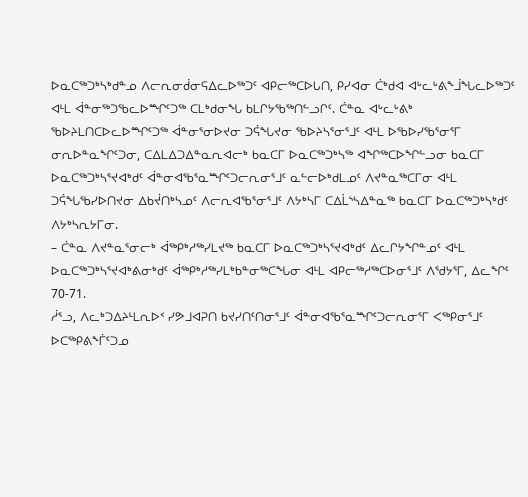ᐅᓇᑕᖅᑐᒃᓴᒃᑯᓐᓄ ᐱᓕᕆᓂᑰᓂᕋᐃᓚᐅᖅᑐᑦ ᐊᑭᓕᖅᑕᐅᒐᑎ, ᑭᓯᐊᓂ ᑖᒃᑯᐊ ᐊᒡᓚᒡᕕᖕᒨᖓᓚᐅᖅᑐᑦ ᐊᒻᒪ ᐋᓐᓂᖅᑐᖃᓚᐅᙱᑦᑐᖅ ᑕᒪᒃᑯᓂᖓ ᑲᒪᒋᔭᖃᖅᑎᓪᓗᒋᑦ. ᑖᓐᓇ ᐊᒡᓚᒡᕕᒃ ᖃᐅᔨᒪᑎᑕᐅᓚᐅᙱᑦᑐᖅ ᐋᓐᓂᕐᓂᐅᔪᓂ ᑐᕌᖓᔪᓂ ᖃᐅᔨᓴᕐᓂᕐᒧᑦ ᐊᒻᒪ ᐅᖃᐅᓯᖃᕐᓂᕐᒥ ᓂᕆᐅᓐᓇᖏᑦᑐᓂ, ᑕᐃᒪᐃᑐᐃᓐᓇᕆᐊᓕᒃ ᑲᓇᑕᒥ ᐅᓇᑕᖅᑐᒃᓴᖅ ᐊᖏᖅᑕᐅᖏᓪᓗᓂ ᑲᓇᑕᒥ ᐅᓇᑕᖅᑐᒃᓴᕐᔪᐊᒃᑯᑦ ᐋᓐᓂᐊᖃᕐᓇᙱᑦᑐᓕᕆᓂᕐᒧᑦ ᓇᓪᓕᐅᒃᑯᒪᓄᑦ ᐱᔪᓐᓇᖅᑕᒥᓂ ᐊᒻᒪ ᑐᕌᖓᖃᓯᐅᑎᔪᓂ ᐃᑲᔫᑎᒃᓴᓄᑦ ᐱᓕᕆᐊᖃᕐᓂᕐᒧᑦ ᐱᔭᒃᓴᒥ ᑕᐃᒫᔅᓴᐃᓐᓇᖅ ᑲᓇᑕᒥ ᐅᓇᑕᖅᑐᒃᓴᒃᑯᑦ ᐱᔭᒃᓴᕆᔭᒥᓂ.
– ᑖᓐᓇ ᐱᔪᓐᓇᕐᓂᓕᒃ ᐋᖅᑭᒃᓱᖅᓯᒪᔪᖅ ᑲᓇᑕᒥ ᐅᓇᑕᖅᑐᒃᓴᕐᔪᐊᒃᑯᑦ ᐃᓚᒋᔭᖏᓐᓄᑦ ᐊᒻᒪ ᐅᓇᑕᖅᑐᒃᓴᕐᔪᐊᒃᕕᓂᒃᑯᑦ ᐋᖅᑭᒃᓱᖅᓯᒪᒃᑲᓐᓂᖅᑕᖓᓂ ᐊᒻᒪ ᐊᑭᓕᖅᓱᖅᑕᐅᓂᕐᒧᑦ ᐱᖁᔭᕐᒥ, ᐃᓚᖏᑦ 70-71.
ᓲᕐᓗ, ᐱᓚᒃᑐᐃᔨᒻᒪᕆᐅᑉ ᓯᕗᒧᐊᕈᑎ ᑲᔪᓯᑎᑦᑎᓂᕐᒧᑦ ᐋᓐᓂᐊᖃᕐᓇᙱᑦᑐᓕᕆᓂᕐᒥ ᐸᖅᑭᓂᕐᒧᑦ ᐅᑕᖅᑭᕕᖕᒦᑦᑐᓄ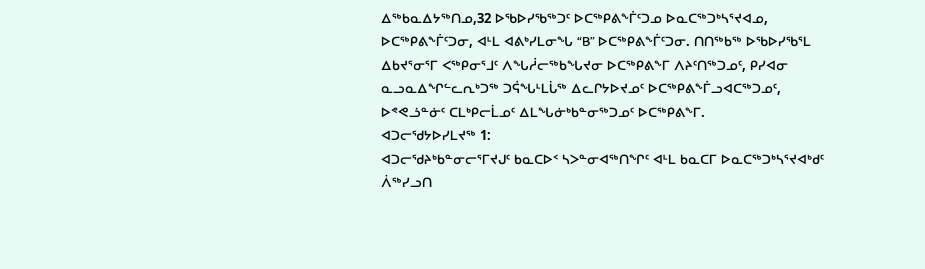ᐃᖅᑲᓇᐃᔭᖅᑎᓄ,32 ᐅᖃᐅᓯᖃᖅᑐᑦ ᐅᑕᖅᑭᕕᖕᒦᑦᑐᓄ ᐅᓇᑕᖅᑐᒃᓴᕐᔪᐊᓄ, ᐅᑕᖅᑭᕕᖕᒦᑦᑐᓂ, ᐊᒻᒪ ᐊᕕᒃᓯᒪᓂᖓ “B” ᐅᑕᖅᑭᕕᖕᒦᑦᑐᓂ. ᑎᑎᖅᑲᖅ ᐅᖃᐅᓯᖃᕐᒪ ᐃᑲᔪᕐᓂᕐᒥ ᐸᖅᑭᓂᕐᒧᑦ ᐱᖓᓲᓕᖅᑲᖓᔪᓂ ᐅᑕᖅᑭᕕᖕᒥ ᐱᔨᑦᑎᖅᑐᓄᑦ, ᑭᓯᐊᓂ ᓇᓗᓇᐃᖏᓪᓚᕆᒃᑐᖅ ᑐᕌᖓᒻᒪᒑᖅ ᐃᓚᒋᔭᐅᔪᓄᑦ ᐅᑕᖅᑭᕕᖕᒦᓗᐊᑕᖅᑐᓄᑦ, ᐅᕝᕙᓘᓐᓃᑦ ᑕᒪᒃᑭᓕᒫᓄᑦ ᐃᒪᖓᓃᒃᑲᓐᓂᖅᑐᓄᑦ ᐅᑕᖅᑭᕕᖕᒥ.
ᐊᑐᓕᖁᔭᐅᓯᒪᔪᖅ 1:
ᐊᑐᓕᖁᔨᒃᑲᓐᓂᓕᕐᒥᔪᒍᑦ ᑲᓇᑕᐅᑉ ᓴᐳᓐᓂᐊᖅᑎᖏᑦ ᐊᒻᒪ ᑲᓇᑕᒥ ᐅᓇᑕᖅᑐᒃᓴᕐᔪᐊᒃᑯᑦ ᐲᖅᓯᓗᑎ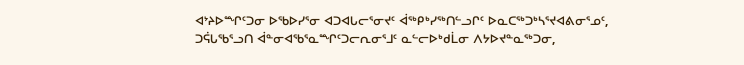ᐊᔾᔨᐅᙱᑦᑐᓂ ᐅᖃᐅᓯᕐᓂ ᐊᑐᐊᒐᓕᕐᓂᔪᑦ ᐋᖅᑭᒃᓯᖅᑎᓪᓗᒋᑦ ᐅᓇᑕᖅᑐᒃᓴᕐᔪᐊᕕᓂᕐᓄᑦ, ᑐᕌᒐᖃᕐᓗᑎ ᐋᓐᓂᐊᖃᕐᓇᙱᑦᑐᓕᕆᓂᕐᒧᑦ ᓇᓪᓕᐅᒃᑯᒫᓂ ᐱᔭᐅᔪᓐᓇᖅᑐᓂ,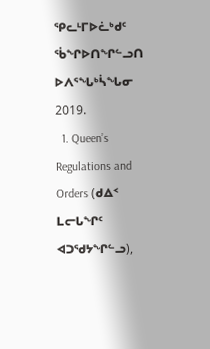ᕿᓚᒻᒥᐅᓛᒃᑯᑦ ᖄᖏᐅᑎᖏᓪᓗᑎ ᐅᐱᕐᖓᒃᓵᖓᓂ 2019.
  1. Queen’s Regulations and Orders (ᑯᐃᑉ ᒪᓕᒐᖏᑦ ᐊᑐᖁᔭᖏᓪᓗ),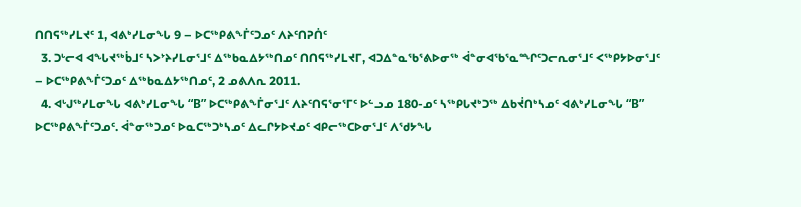ᑎᑎᕋᖅᓯᒪᔪᑦ 1, ᐊᕕᒃᓯᒪᓂᖓ 9 – ᐅᑕᖅᑭᕕᖕᒦᑦᑐᓄᑦ ᐱᔨᑦᑎᕈᑏᑦ
  3. ᑐᒡᓕᐊ ᐊᖓᔪᖅᑳᒧᑦ ᓴᐳᔾᔨᓯᒪᓂᕐᒧᑦ ᐃᖅᑲᓇᐃᔭᖅᑎᓄᑦ ᑎᑎᕋᖅᓯᒪᔪᒥ, ᐊᑐᐃᓐᓇᖃᕐᕕᐅᓂᖅ ᐋᓐᓂᐊᖃᕐᓇᙱᑦᑐᓕᕆᓂᕐᒧᑦ ᐸᖅᑭᔭᐅᓂᕐᒧᑦ – ᐅᑕᖅᑭᕕᖕᒦᑦᑐᓄᑦ ᐃᖅᑲᓇᐃᔭᖅᑎᓄᑦ, 2 ᓄᕕᐱᕆ 2011.
  4. ᐊᒡᒍᖅᓯᒪᓂᖓ ᐊᕕᒃᓯᒪᓂᖓ “B” ᐅᑕᖅᑭᕕᖕᒦᓂᕐᒧᑦ ᐱᔨᑦᑎᕋᕐᓂᕐᒥᑦ ᐅᓪᓗᓄ 180-ᓄᑦ ᓴᖅᑭᒐᔪᒃᑐᖅ ᐃᑲᔫᑎᒃᓴᓄᑦ ᐊᕕᒃᓯᒪᓂᖓ “B” ᐅᑕᖅᑭᕕᖕᒦᑦᑐᓄᑦ. ᐋᓐᓂᖅᑐᓄᑦ ᐅᓇᑕᖅᑐᒃᓴᓄᑦ ᐃᓚᒋᔭᐅᔪᓄᑦ ᐊᑭᓕᖅᑕᐅᓂᕐᒧᑦ ᐱᖁᔭᖓ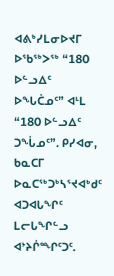ᐊᕕᒃᓯᒪᓂᐅᔪᒥ ᐅᖃᖅᐳᖅ “180 ᐅᓪᓗᐃᑦ ᐅᖓᑖᓄᑦ” ᐊᒻᒪ “180 ᐅᓪᓗᐃᑦ ᑐᖔᓄᑦ”. ᑭᓯᐊᓂ, ᑲᓇᑕᒥ ᐅᓇᑕᖅᑐᒃᓴᕐᔪᐊᒃᑯᑦ ᐊᑐᐊᒐᖏᑦ ᒪᓕᒐᖏᓪᓗ ᐊᔾᔨᒌᙱᑦᑐᑦ.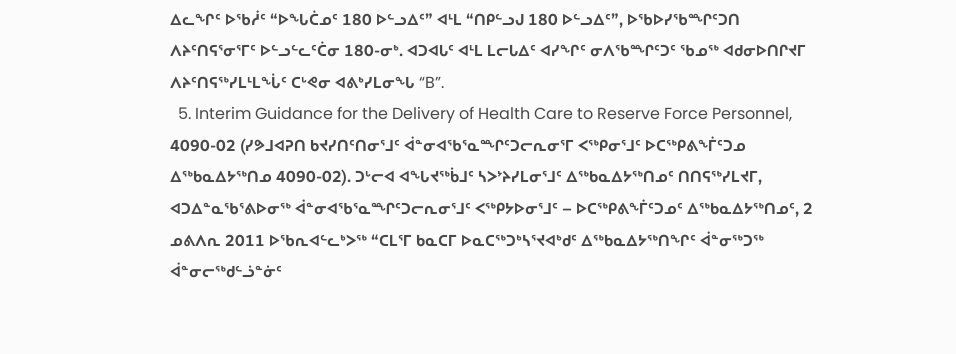ᐃᓚᖏᑦ ᐅᖃᓲᑦ “ᐅᖓᑖᓄᑦ 180 ᐅᓪᓗᐃᑦ” ᐊᒻᒪ “ᑎᑭᓪᓗᒍ 180 ᐅᓪᓗᐃᑦ”, ᐅᖃᐅᓯᖃᙱᑦᑐᑎ ᐱᔨᑦᑎᕋᕐᓂᕐᒥᑦ ᐅᓪᓗᓪᓚᑦᑖᓂ 180-ᓂᒃ. ᐊᑐᐊᒐᑦ ᐊᒻᒪ ᒪᓕᒐᐃᑦ ᐊᓯᖏᑦ ᓂᐱᖃᙱᑦᑐᑦ ᖃᓄᖅ ᐊᑯᓂᐅᑎᒋᔪᒥ ᐱᔨᑦᑎᕋᖅᓯᒪᒻᒪᖔᑦ ᑕᒡᕙᓂ ᐊᕕᒃᓯᒪᓂᖓ “B”.
  5. Interim Guidance for the Delivery of Health Care to Reserve Force Personnel, 4090-02 (ᓯᕗᒧᐊᕈᑎ ᑲᔪᓯᑎᑦᑎᓂᕐᒧᑦ ᐋᓐᓂᐊᖃᕐᓇᙱᑦᑐᓕᕆᓂᕐᒥ ᐸᖅᑭᓂᕐᒧᑦ ᐅᑕᖅᑭᕕᖕᒦᑦᑐᓄ ᐃᖅᑲᓇᐃᔭᖅᑎᓄ 4090-02). ᑐᒡᓕᐊ ᐊᖓᔪᖅᑳᒧᑦ ᓴᐳᔾᔨᓯᒪᓂᕐᒧᑦ ᐃᖅᑲᓇᐃᔭᖅᑎᓄᑦ ᑎᑎᕋᖅᓯᒪᔪᒥ, ᐊᑐᐃᓐᓇᖃᕐᕕᐅᓂᖅ ᐋᓐᓂᐊᖃᕐᓇᙱᑦᑐᓕᕆᓂᕐᒧᑦ ᐸᖅᑭᔭᐅᓂᕐᒧᑦ – ᐅᑕᖅᑭᕕᖕᒦᑦᑐᓄᑦ ᐃᖅᑲᓇᐃᔭᖅᑎᓄᑦ, 2 ᓄᕕᐱᕆ 2011 ᐅᖃᕆᐊᓪᓚᒃᐳᖅ “ᑕᒪᕐᒥ ᑲᓇᑕᒥ ᐅᓇᑕᖅᑐᒃᓴᕐᔪᐊᒃᑯᑦ ᐃᖅᑲᓇᐃᔭᖅᑎᖏᑦ ᐋᓐᓂᖅᑐᖅ ᐋᓐᓂᓕᖅᑯᓪᓘᓐᓃᑦ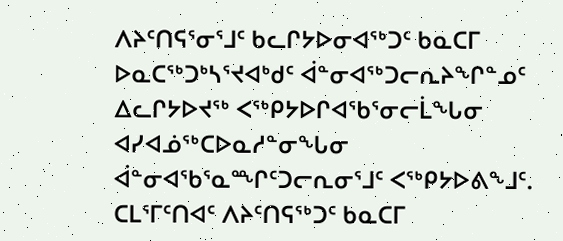ᐱᔨᑦᑎᕋᕐᓂᕐᒧᑦ ᑲᓚᒋᔭᐅᓂᐊᖅᑐᑦ ᑲᓇᑕᒥ ᐅᓇᑕᖅᑐᒃᓴᕐᔪᐊᒃᑯᑦ ᐋᓐᓂᐊᖅᑐᓕᕆᔨᖏᓐᓄᑦ ᐃᓚᒋᔭᐅᔪᖅ ᐸᖅᑭᔭᐅᒋᐊᖃᕐᓂᓕᒫᖓᓂ ᐊᓯᐊᓅᖅᑕᐅᓇᓱᓐᓂᖓᓂ ᐋᓐᓂᐊᖃᕐᓇᙱᑦᑐᓕᕆᓂᕐᒧᑦ ᐸᖅᑭᔭᐅᕕᖕᒧᑦ. ᑕᒪᕐᒥᑦᑎᐊᑦ ᐱᔨᑦᑎᕋᖅᑐᑦ ᑲᓇᑕᒥ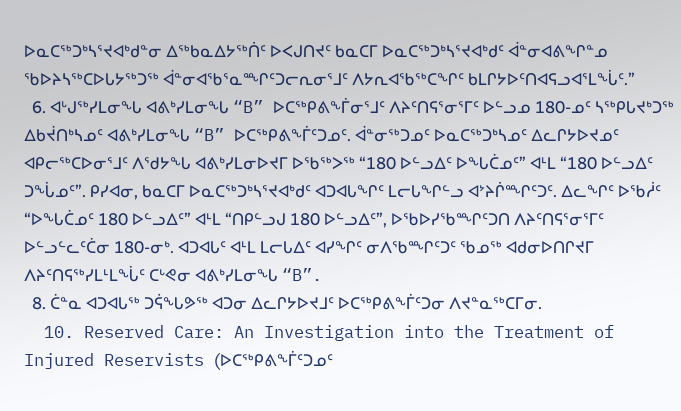ᐅᓇᑕᖅᑐᒃᓴᕐᔪᐊᒃᑯᓐᓂ ᐃᖅᑲᓇᐃᔭᖅᑏᑦ ᐅᐸᒍᑎᔪᑦ ᑲᓇᑕᒥ ᐅᓇᑕᖅᑐᒃᓴᕐᔪᐊᒃᑯᑦ ᐋᓐᓂᐊᕕᖏᓐᓄ ᖃᐅᔨᓴᖅᑕᐅᒐᔭᖅᑐᖅ ᐋᓐᓂᐊᖃᕐᓇᙱᑦᑐᓕᕆᓂᕐᒧᑦ ᐱᔭᕆᐊᖃᖅᑕᖏᑦ ᑲᒪᒋᔭᐅᑦᑎᐊᕋᓗᐊᕐᒪᖔᑦ.”
  6. ᐊᒡᒍᖅᓯᒪᓂᖓ ᐊᕕᒃᓯᒪᓂᖓ “B” ᐅᑕᖅᑭᕕᖕᒦᓂᕐᒧᑦ ᐱᔨᑦᑎᕋᕐᓂᕐᒥᑦ ᐅᓪᓗᓄ 180-ᓄᑦ ᓴᖅᑭᒐᔪᒃᑐᖅ ᐃᑲᔫᑎᒃᓴᓄᑦ ᐊᕕᒃᓯᒪᓂᖓ “B” ᐅᑕᖅᑭᕕᖕᒦᑦᑐᓄᑦ. ᐋᓐᓂᖅᑐᓄᑦ ᐅᓇᑕᖅᑐᒃᓴᓄᑦ ᐃᓚᒋᔭᐅᔪᓄᑦ ᐊᑭᓕᖅᑕᐅᓂᕐᒧᑦ ᐱᖁᔭᖓ ᐊᕕᒃᓯᒪᓂᐅᔪᒥ ᐅᖃᖅᐳᖅ “180 ᐅᓪᓗᐃᑦ ᐅᖓᑖᓄᑦ” ᐊᒻᒪ “180 ᐅᓪᓗᐃᑦ ᑐᖔᓄᑦ”. ᑭᓯᐊᓂ, ᑲᓇᑕᒥ ᐅᓇᑕᖅᑐᒃᓴᕐᔪᐊᒃᑯᑦ ᐊᑐᐊᒐᖏᑦ ᒪᓕᒐᖏᓪᓗ ᐊᔾᔨᒌᙱᑦᑐᑦ. ᐃᓚᖏᑦ ᐅᖃᓲᑦ “ᐅᖓᑖᓄᑦ 180 ᐅᓪᓗᐃᑦ” ᐊᒻᒪ “ᑎᑭᓪᓗᒍ 180 ᐅᓪᓗᐃᑦ”, ᐅᖃᐅᓯᖃᙱᑦᑐᑎ ᐱᔨᑦᑎᕋᕐᓂᕐᒥᑦ ᐅᓪᓗᓪᓚᑦᑖᓂ 180-ᓂᒃ. ᐊᑐᐊᒐᑦ ᐊᒻᒪ ᒪᓕᒐᐃᑦ ᐊᓯᖏᑦ ᓂᐱᖃᙱᑦᑐᑦ ᖃᓄᖅ ᐊᑯᓂᐅᑎᒋᔪᒥ ᐱᔨᑦᑎᕋᖅᓯᒪᒻᒪᖔᑦ ᑕᒡᕙᓂ ᐊᕕᒃᓯᒪᓂᖓ “B”.
  8. ᑖᓐᓇ ᐊᑐᐊᒐᖅ ᑐᕌᖓᕗᖅ ᐊᑐᓂ ᐃᓚᒋᔭᐅᔪᒧᑦ ᐅᑕᖅᑭᕕᖕᒦᑦᑐᓂ ᐱᔪᓐᓇᖅᑕᒥᓂ.
  10. Reserved Care: An Investigation into the Treatment of Injured Reservists (ᐅᑕᖅᑭᕕᖕᒦᑦᑐᓄᑦ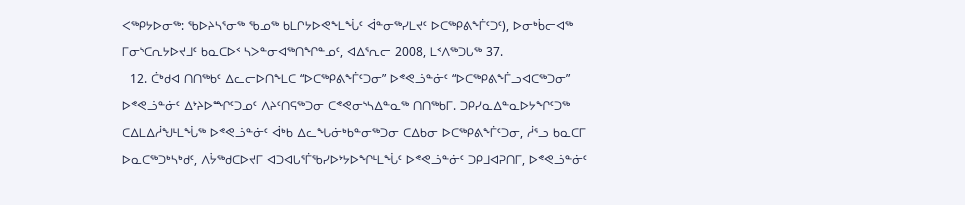ᐸᖅᑭᔭᐅᓂᖅ: ᖃᐅᔨᓴᕐᓂᖅ ᖃᓄᖅ ᑲᒪᒋᔭᐅᕙᖕᒪᖔᑦ ᐋᓐᓂᖅᓯᒪᔪᑦ ᐅᑕᖅᑭᕕᖕᒦᑦᑐᑦ), ᐅᓂᒃᑳᓕᐊᖅ ᒥᓂᔅᑕᕆᔭᐅᔪᒧᑦ ᑲᓇᑕᐅᑉ ᓴᐳᓐᓂᐊᖅᑎᖏᓐᓄᑦ, ᐊᐃᕐᕆᓕ 2008, ᒪᑉᐱᖅᑐᒐᖅ 37.
  12. ᑖᒃᑯᐊ ᑎᑎᖅᑲᑦ ᐃᓚᓕᐅᑎᖕᒪᑕ “ᐅᑕᖅᑭᕕᖕᒦᑦᑐᓂ” ᐅᕝᕙᓘᓐᓃᑦ “ᐅᑕᖅᑭᕕᖕᒦᓗᐊᑕᖅᑐᓂ” ᐅᕝᕙᓘᓐᓃᑦ ᐃᔾᔨᐅᙱᑦᑐᓄᑦ ᐱᔨᑦᑎᕋᖅᑐᓂ ᑕᕝᕙᓂᔅᓴᐃᓐᓇᖅ ᑎᑎᖅᑲᒥ. ᑐᑭᓯᓇᐃᓐᓇᐅᔭᖏᑦᑐᖅ ᑕᐃᒪᐃᓲᖑᒻᒪᖔᖅ ᐅᕝᕙᓘᓐᓃᑦ ᐋᒃᑲ ᐃᓚᖓᓃᒃᑲᓐᓂᖅᑐᓂ ᑕᐃᑲᓂ ᐅᑕᖅᑭᕕᖕᒦᑦᑐᓂ, ᓲᕐᓗ ᑲᓇᑕᒥ ᐅᓇᑕᖅᑐᒃᓴᒃᑯᑦ, ᐱᔮᖅᑯᑕᐅᔪᒥ ᐊᑐᐊᒐᕐᒦᖃᓯᐅᔾᔭᐅᖏᒻᒪᖔᑦ ᐅᕝᕙᓘᓐᓃᑦ ᑐᑭᒧᐊᕈᑎᒥ, ᐅᕝᕙᓘᓐᓃᑦ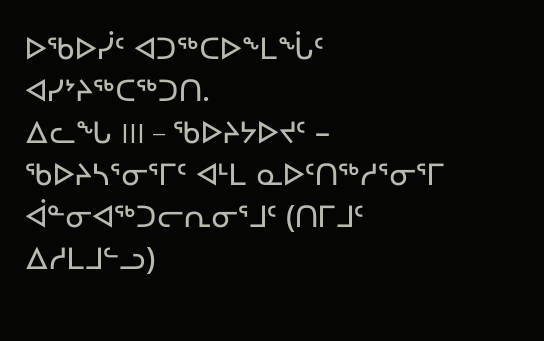ᐅᖃᐅᓰᑦ ᐊᑐᖅᑕᐅᖕᒪᖔᑦ ᐊᓯᔾᔨᖅᑕᖅᑐᑎ.
ᐃᓚᖓ III – ᖃᐅᔨᔭᐅᔪᑦ – ᖃᐅᔨᓴᕐᓂᕐᒥᑦ ᐊᒻᒪ ᓇᐅᑦᑎᖅᓱᕐᓂᕐᒥ ᐋᓐᓂᐊᖅᑐᓕᕆᓂᕐᒧᑦ (ᑎᒥᒧᑦ ᐃᓱᒪᒧᓪᓗ)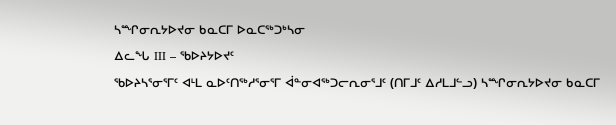ᓴᙱᓂᕆᔭᐅᔪᓂ ᑲᓇᑕᒥ ᐅᓇᑕᖅᑐᒃᓴᓂ
ᐃᓚᖓ III – ᖃᐅᔨᔭᐅᔪᑦ
ᖃᐅᔨᓴᕐᓂᕐᒥᑦ ᐊᒻᒪ ᓇᐅᑦᑎᖅᓱᕐᓂᕐᒥ ᐋᓐᓂᐊᖅᑐᓕᕆᓂᕐᒧᑦ (ᑎᒥᒧᑦ ᐃᓱᒪᒧᓪᓗ) ᓴᙱᓂᕆᔭᐅᔪᓂ ᑲᓇᑕᒥ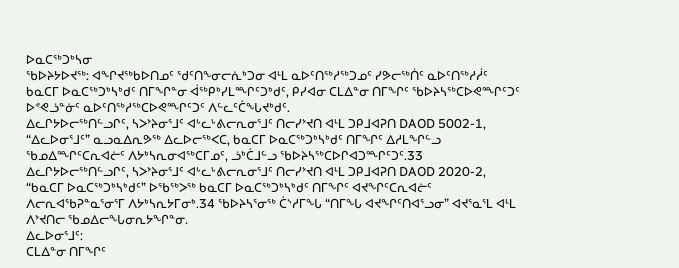ᐅᓇᑕᖅᑐᒃᓴᓂ
ᖃᐅᔨᔭᐅᔪᖅ: ᐊᖏᔪᖅᑲᐅᑎᓄᑦ ᖁᑦᑎᖕᓂᓕᕇᒃᑐᓂ ᐊᒻᒪ ᓇᐅᑦᑎᖅᓱᖅᑐᓄᑦ ᓯᕗᓕᖅᑏᑦ ᓇᐅᑦᑎᖅᓱᓲᑦ ᑲᓇᑕᒥ ᐅᓇᑕᖅᑐᒃᓴᒃᑯᑦ ᑎᒥᖏᓐᓂ ᐋᖅᑭᒃᓯᒪᙱᑦᑐᒃᑯᑦ, ᑭᓯᐊᓂ ᑕᒪᐃᓐᓂ ᑎᒥᖏᑦ ᖃᐅᔨᓴᖅᑕᐅᕙᙱᑦᑐᑦ ᐅᕝᕙᓘᓐᓃᑦ ᓇᐅᑦᑎᖅᓱᖅᑕᐅᕙᙱᑦᑐᑦ ᐱᓪᓚᑦᑖᖓᔪᒃᑯᑦ.
ᐃᓚᒋᔭᐅᓕᖅᑎᓪᓗᒋᑦ, ᓴᐳᔾᔨᓂᕐᒧᑦ ᐊᒡᓚᒡᕕᓕᕆᓂᕐᒧᑦ ᑎᓕᓯᔾᔪᑎ ᐊᒻᒪ ᑐᑭᒧᐊᕈᑎ DAOD 5002-1, “ᐃᓚᐅᓂᕐᒧᑦ” ᓇᓗᓇᐃᕆᕗᖅ ᐃᓚᐅᓕᖅᐸᑕ, ᑲᓇᑕᒥ ᐅᓇᑕᖅᑐᒃᓴᒃᑯᑦ ᑎᒥᖏᑦ ᐃᓱᒪᖏᓪᓗ ᖃᓄᐃᙱᑦᑕᕆᐊᓖᑦ ᐱᔭᒃᓴᕆᓂᐊᖅᑕᒥᓄᑦ, ᓘᒃᑖᒧᓪᓗ ᖃᐅᔨᓴᖅᑕᐅᒋᐊᑐᙱᑦᑐᑦ.33 ᐃᓚᒋᔭᐅᓕᖅᑎᓪᓗᒋᑦ, ᓴᐳᔾᔨᓂᕐᒧᑦ ᐊᒡᓚᒡᕕᓕᕆᓂᕐᒧᑦ ᑎᓕᓯᔾᔪᑎ ᐊᒻᒪ ᑐᑭᒧᐊᕈᑎ DAOD 2020-2, “ᑲᓇᑕᒥ ᐅᓇᑕᖅᑐᒃᓴᒃᑯᑦ” ᐅᖃᖅᐳᖅ ᑲᓇᑕᒥ ᐅᓇᑕᖅᑐᒃᓴᒃᑯᑦ ᑎᒥᖏᑦ ᐊᔪᖏᑦᑕᕆᐊᓖᑦ ᐱᓕᕆᐊᖃᕈᓐᓇᕐᓂᕐᒥ ᐱᔭᒃᓴᕆᔭᒥᓂᒃ.34 ᖃᐅᔨᓴᕐᓂᖅ ᑖᔅᓱᒥᖓ “ᑎᒥᖓ ᐊᔪᖏᑦᑎᐊᕐᓗᓂ” ᐊᔪᕐᓇᕐᒪ ᐊᒻᒪ ᐱᔾᔪᑎᓕ ᖃᓄᐃᓕᖓᓂᕆᔭᖏᓐᓂ.
ᐃᓚᐅᓂᕐᒧᑦ:
ᑕᒪᐃᓐᓂ ᑎᒥᖏᑦ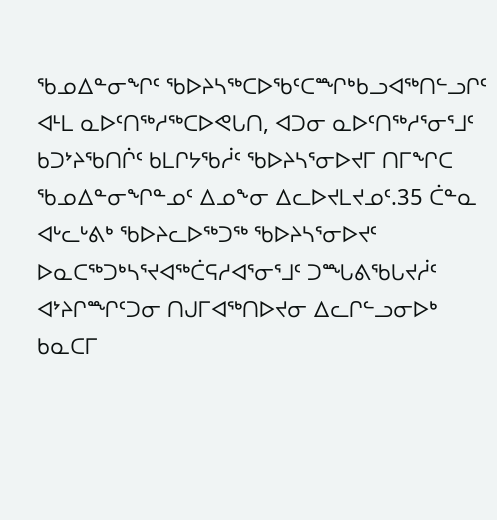ᖃᓄᐃᓐᓂᖏᑦ ᖃᐅᔨᓴᖅᑕᐅᖃᑦᑕᙱᒃᑲᓗᐊᖅᑎᓪᓗᒋᑦ ᐊᒻᒪ ᓇᐅᑦᑎᖅᓱᖅᑕᐅᕙᒐᑎ, ᐊᑐᓂ ᓇᐅᑦᑎᖅᓱᕐᓂᕐᒧᑦ ᑲᑐᔾᔨᖃᑎᒌᑦ ᑲᒪᒋᔭᖃᓲᑦ ᖃᐅᔨᓴᕐᓂᐅᔪᒥ ᑎᒥᖏᑕ ᖃᓄᐃᓐᓂᖏᓐᓄᑦ ᐃᓄᖕᓂ ᐃᓚᐅᔪᒪᔪᓄᑦ.35 ᑖᓐᓇ ᐊᒡᓚᒡᕕᒃ ᖃᐅᔨᓚᐅᖅᑐᖅ ᖃᐅᔨᓴᕐᓂᐅᔪᑦ ᐅᓇᑕᖅᑐᒃᓴᕐᔪᐊᖅᑖᕋᓱᐊᕐᓂᕐᒧᑦ ᑐᙵᕕᖃᒐᔪᓲᑦ ᐊᔾᔨᒋᙱᑦᑐᓂ ᑎᒍᒥᐊᖅᑎᐅᔪᓂ ᐃᓚᒋᓪᓗᓂᐅᒃ ᑲᓇᑕᒥ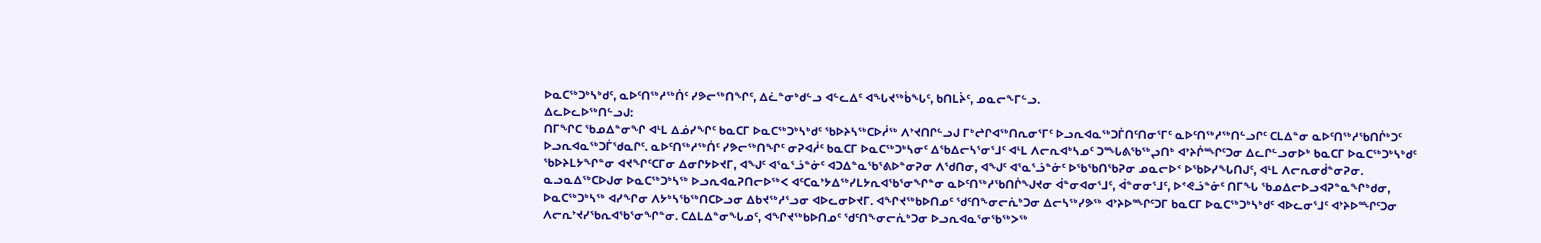ᐅᓇᑕᖅᑐᒃᓴᒃᑯᑦ, ᓇᐅᑦᑎᖅᓱᖅᑏᑦ ᓯᕗᓕᖅᑎᖏᑦ, ᐃᓛᓐᓂᒃᑯᓪᓗ ᐊᓪᓚᐃᑦ ᐊᖓᔪᖅᑳᖓᑦ, ᑲᑎᒪᔩᑦ, ᓄᓇᓕᖕᒥᓪᓗ.
ᐃᓚᐅᓚᐅᖅᑎᓪᓗᒍ:
ᑎᒥᖏᑕ ᖃᓄᐃᓐᓂᖏ ᐊᒻᒪ ᐃᓅᓯᖏᑦ ᑲᓇᑕᒥ ᐅᓇᑕᖅᑐᒃᓴᒃᑯᑦ ᖃᐅᔨᓴᖅᑕᐅᓲᖅ ᐱᔾᔪᑎᒋᓪᓗᒍ ᒥᒃᖠᒋᐊᖅᑎᕆᓂᕐᒥᑦ ᐅᓗᕆᐊᓇᖅᑐᒦᑎᑦᑎᓂᕐᒥᑦ ᓇᐅᑦᑎᖅᓱᖅᑎᓪᓗᒋᑦ ᑕᒪᐃᓐᓂ ᓇᐅᑦᑎᖅᓱᖃᑎᒌᒃᑐᑦ ᐅᓗᕆᐊᓇᖅᑐᒦᖁᓇᒋᑦ. ᓇᐅᑦᑎᖅᓱᖅᑏᑦ ᓯᕗᓕᖅᑎᖏᑦ ᓂᕈᐊᓲᑦ ᑲᓇᑕᒥ ᐅᓇᑕᖅᑐᒃᓴᓂᑦ ᐃᖃᐃᓕᓴᕐᓂᕐᒧᑦ ᐊᒻᒪ ᐱᓕᕆᐊᒃᓴᓄᑦ ᑐᙵᕕᖃᖅᖢᑎᒃ ᐊᔾᔨᒌᙱᑦᑐᓂ ᐃᓚᒋᓪᓗᓂᐅᒃ ᑲᓇᑕᒥ ᐅᓇᑕᖅᑐᒃᓴᒃᑯᑦ ᖃᐅᔨᒪᔭᖏᓐᓂ ᐊᔪᖏᑦᑕᒥᓂ ᐃᓂᒋᔭᐅᔪᒥ, ᐊᖑᑦ ᐊᕐᓇᕐᓘᓐᓃᑦ ᐊᑐᐃᓐᓇᖃᕐᕕᐅᓐᓂᕈᓂ ᐱᖁᑎᓂ, ᐊᖑᑦ ᐊᕐᓇᕐᓘᓐᓃᑦ ᐅᖃᖃᑎᖃᕈᓂ ᓄᓇᓕᐅᑉ ᐅᖃᐅᓯᖓᑎᒍᑦ, ᐊᒻᒪ ᐱᓕᕆᓂᑰᓐᓂᕈᓂ. ᓇᓗᓇᐃᖅᑕᐅᒍᓂ ᐅᓇᑕᖅᑐᒃᓴᖅ ᐅᓗᕆᐊᓇᕈᑎᓕᐅᖅᐸ ᐊᑦᑕᓇᔾᔭᐃᖅᓯᒪᔭᕆᐊᖃᕐᓂᖏᓐᓂ ᓇᐅᑦᑎᖅᓱᖃᑎᒌᖑᔪᓂ ᐋᓐᓂᐊᓂᕐᒧᑦ, ᐋᓐᓂᓂᕐᒧᑦ, ᐅᕝᕙᓘᓐᓃᑦ ᑎᒥᖓ ᖃᓄᐃᓕᐅᓗᐊᕈᓐᓇᖏᒃᑯᓂ, ᐅᓇᑕᖅᑐᒃᓴᖅ ᐊᓯᖏᓂ ᐱᔭᒃᓴᖃᖅᑎᑕᐅᓗᓂ ᐃᑲᔪᖅᓱᕐᓗᓂ ᐊᐅᓚᓂᐅᔪᒥ. ᐊᖏᔪᖅᑲᐅᑎᓄᑦ ᖁᑦᑎᖕᓂᓕᕇᒃᑐᓂ ᐃᓕᓴᖅᓯᕗᖅ ᐊᔾᔨᐅᙱᑦᑐᒥ ᑲᓇᑕᒥ ᐅᓇᑕᖅᑐᒃᓴᒃᑯᑦ ᐊᐅᓚᓂᕐᒧᑦ ᐊᔾᔨᐅᙱᑦᑐᓂ ᐱᓕᕆᔾᔪᓯᖃᕆᐊᖃᕐᓂᖏᓐᓂ. ᑕᐃᒪᐃᓐᓂᖓᓄᑦ, ᐊᖏᔪᖅᑲᐅᑎᓄᑦ ᖁᑦᑎᖕᓂᓕᕇᒃᑐᓂ ᐅᓗᕆᐊᓇᕐᓂᖃᖅᐳᖅ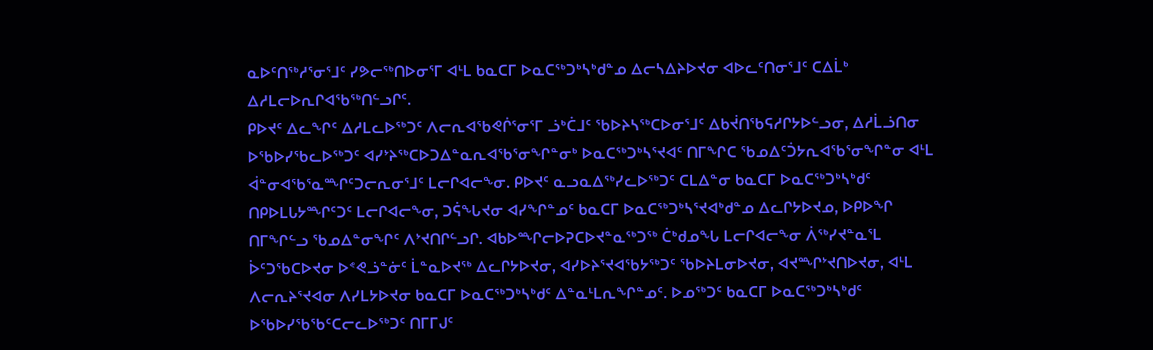ᓇᐅᑦᑎᖅᓱᕐᓂᕐᒧᑦ ᓯᕗᓕᖅᑎᐅᓂᕐᒥ ᐊᒻᒪ ᑲᓇᑕᒥ ᐅᓇᑕᖅᑐᒃᓴᒃᑯᓐᓄ ᐃᓕᓴᐃᔨᐅᔪᓂ ᐊᐅᓚᑦᑎᓂᕐᒧᑦ ᑕᐃᒫᒃ ᐃᓱᒪᓕᐅᕆᒋᐊᖃᖅᑎᓪᓗᒋᑦ.
ᑭᐅᔪᑦ ᐃᓚᖏᑦ ᐃᓱᒪᓚᐅᖅᑐᑦ ᐱᓕᕆᐊᖃᕙᒌᕐᓂᕐᒥ ᓘᒃᑖᒧᑦ ᖃᐅᔨᓴᖅᑕᐅᓂᕐᒧᑦ ᐃᑲᔫᑎᖃᕋᓱᒋᔭᐅᓪᓗᓂ, ᐃᓱᒫᓘᑎᓂ ᐅᖃᐅᓯᖃᓚᐅᖅᑐᑦ ᐊᓯᔾᔨᖅᑕᐅᑐᐃᓐᓇᕆᐊᖃᕐᓂᖏᓐᓂᒃ ᐅᓇᑕᖅᑐᒃᓴᕐᔪᐊᑦ ᑎᒥᖏᑕ ᖃᓄᐃᑦᑑᔭᕆᐊᖃᕐᓂᖏᓐᓂ ᐊᒻᒪ ᐋᓐᓂᐊᖃᕐᓇᙱᑦᑐᓕᕆᓂᕐᒧᑦ ᒪᓕᒋᐊᓕᖕᓂ. ᑭᐅᔪᑦ ᓇᓗᓇᐃᖅᓯᓚᐅᖅᑐᑦ ᑕᒪᐃᓐᓂ ᑲᓇᑕᒥ ᐅᓇᑕᖅᑐᒃᓴᒃᑯᑦ ᑎᑭᐅᒪᒐᔭᙱᑦᑐᑦ ᒪᓕᒋᐊᓕᖕᓂ, ᑐᕌᖓᔪᓂ ᐊᓯᖏᓐᓄᑦ ᑲᓇᑕᒥ ᐅᓇᑕᖅᑐᒃᓴᕐᔪᐊᒃᑯᓐᓄ ᐃᓚᒋᔭᐅᔪᓄ, ᐅᑭᐅᖏ ᑎᒥᖏᓪᓗ ᖃᓄᐃᓐᓂᖏᑦ ᐱᔾᔪᑎᒋᓪᓗᒋ. ᐊᑲᐅᙱᓕᐅᕈᑕᐅᔪᓐᓇᖅᑐᖅ ᑖᒃᑯᓄᖓ ᒪᓕᒋᐊᓕᖕᓂ ᐲᖅᓯᔪᓐᓇᕐᒪ ᐆᑦᑐᖃᑕᐅᔪᓂ ᐅᕝᕙᓘᓐᓃᑦ ᒫᓐᓇᐅᔪᖅ ᐃᓚᒋᔭᐅᔪᓂ, ᐊᓯᐅᔨᕐᔪᐊᖃᔭᖅᑐᑦ ᖃᐅᔨᒪᓂᐅᔪᓂ, ᐊᔪᙱᔾᔪᑎᐅᔪᓂ, ᐊᒻᒪ ᐱᓕᕆᔨᕐᔪᐊᓂ ᐱᓯᒪᔭᐅᔪᓂ ᑲᓇᑕᒥ ᐅᓇᑕᖅᑐᒃᓴᒃᑯᑦ ᐃᓐᓇᒻᒪᕆᖏᓐᓄᑦ. ᐅᓄᖅᑐᑦ ᑲᓇᑕᒥ ᐅᓇᑕᖅᑐᒃᓴᒃᑯᑦ ᐅᖃᐅᓯᖃᖃᑦᑕᓕᓚᐅᖅᑐᑦ ᑎᒥᒥᒍᑦ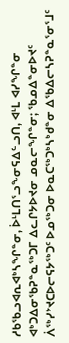ᓱᑲᖃᓗᐊᕆᐊᒃᓴᖏᓐᓂ, ᐆᒻᒪᑎᕐᓗᖕᓂᕋᐃᓪᓗᑎ, ᐊᒻᒪ ᐊᓯᖏᓐᓂ ᐊᒃᑐᐃᓂᖃᕈᓐᓇᖅᑐᒥ ᐃᓚᒋᔭᐅᔪᓂ ᓄᓇᓕᖏᓐᓂ; ᖃᓄᐃᓐᓂᐅᔪᑦ ᐲᖅᓯᔾᔪᑕᐅᓕᕋᔭᖅᑐᑦ ᐅᓄᖅᑐᓂ ᐅᓇᑕᖅᑐᒃᓴᒃᑯᓐᓂ ᐃᖃᐃᓕᓴᕈᓐᓇᕐᓂᕐᒧᑦ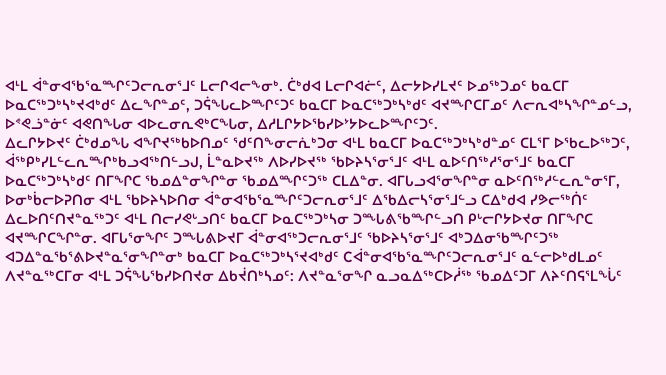ᐊᒻᒪ ᐋᓐᓂᐊᖃᕐᓇᙱᑦᑐᓕᕆᓂᕐᒧᑦ ᒪᓕᒋᐊᓕᖕᓂᒃ. ᑖᒃᑯᐊ ᒪᓕᒋᐊᓖᑦ, ᐃᓕᔭᐅᓯᒪᔪᑦ ᐅᓄᖅᑐᓄᑦ ᑲᓇᑕᒥ ᐅᓇᑕᖅᑐᒃᓴᒃᔪᐊᒃᑯᑦ ᐃᓚᖏᓐᓄᑦ, ᑐᕌᖓᓚᐅᙱᑦᑐᑦ ᑲᓇᑕᒥ ᐅᓇᑕᖅᑐᒃᓴᒃᑯᑦ ᐊᔪᙱᑕᒥᓄᑦ ᐱᓕᕆᐊᒃᓴᖏᓐᓄᓪᓗ, ᐅᕝᕙᓘᓐᓃᑦ ᐊᕙᑎᖓᓂ ᐊᐅᓚᓂᕆᕙᒃᑕᖓᓂ, ᐃᓱᒪᒋᔭᐅᖃᓯᐅᔾᔭᐅᓚᐅᙱᑦᑐᑦ.
ᐃᓚᒋᔭᐅᔪᑦ ᑖᒃᑯᓄᖓ ᐊᖏᔪᖅᑲᐅᑎᓄᑦ ᖁᑦᑎᖕᓂᓕᕇᒃᑐᓂ ᐊᒻᒪ ᑲᓇᑕᒥ ᐅᓇᑕᖅᑐᒃᓴᒃᑯᓐᓄᑦ ᑕᒪᕐᒥ ᐅᖃᓚᐅᖅᑐᑦ, ᐋᖅᑭᒃᓯᒪᓪᓚᕆᙱᒃᑲᓗᐊᖅᑎᓪᓗᒍ, ᒫᓐᓇᐅᔪᖅ ᐱᐅᓯᐅᔪᖅ ᖃᐅᔨᓴᕐᓂᕐᒧᑦ ᐊᒻᒪ ᓇᐅᑦᑎᖅᓱᕐᓂᕐᒧᑦ ᑲᓇᑕᒥ ᐅᓇᑕᖅᑐᒃᓴᒃᑯᑦ ᑎᒥᖏᑕ ᖃᓄᐃᓐᓂᖏᓐᓂ ᖃᓄᐃᙱᑦᑐᖅ ᑕᒪᐃᓐᓂ. ᐊᒥᒐᓗᐊᕐᓂᖏᓐᓂ ᓇᐅᑦᑎᖅᓱᓪᓚᕆᓐᓂᕐᒥ, ᐅᓂᒃᑳᓕᐅᕈᑎᓂ ᐊᒻᒪ ᖃᐅᔨᓴᐅᑎᓂ ᐋᓐᓂᐊᖃᕐᓇᙱᑦᑐᓕᕆᓂᕐᒧᑦ ᐃᖃᐃᓕᓴᕐᓂᕐᒧᓪᓗ ᑕᐃᒃᑯᐊ ᓯᕗᓕᖅᑏᑦ ᐃᓚᐅᑎᑦᑎᔪᓐᓇᖅᑐᑦ ᐊᒻᒪ ᑎᓕᓯᕙᒡᓗᑎᑦ ᑲᓇᑕᒥ ᐅᓇᑕᖅᑐᒃᓴᓂ ᑐᙵᕕᖃᙱᓪᓗᑎ ᑭᒡᓕᒋᔭᐅᔪᓂ ᑎᒥᖏᑕ ᐊᔪᙱᑕᖏᓐᓂ. ᐊᒥᒐᕐᓂᖏᑦ ᑐᙵᕕᐅᔪᒥ ᐋᓐᓂᐊᖅᑐᓕᕆᓂᕐᒧᑦ ᖃᐅᔨᓴᕐᓂᕐᒧᑦ ᐊᒃᑐᐃᓂᖃᙱᑦᑐᖅ ᐊᑐᐃᓐᓇᖃᕐᕕᐅᔪᓐᓇᕐᓂᖏᓐᓂᒃ ᑲᓇᑕᒥ ᐅᓇᑕᖅᑐᒃᓴᕐᔪᐊᒃᑯᑦ Cᐋᓐᓂᐊᖃᕐᓇᙱᑦᑐᓕᕆᓂᕐᒧᑦ ᓇᓪᓕᐅᒃᑯᒪᓄᑦ ᐱᔪᓐᓇᖅᑕᒥᓂ ᐊᒻᒪ ᑐᕌᖓᖃᓯᐅᑎᔪᓂ ᐃᑲᔫᑎᒃᓴᓄᑦ: ᐱᔪᓐᓇᕐᓂᖏ ᓇᓗᓇᐃᖅᑕᐅᓲᖅ ᖃᓄᐃᑦᑐᒥ ᐱᔨᑦᑎᕋᕐᒪᖔᑦ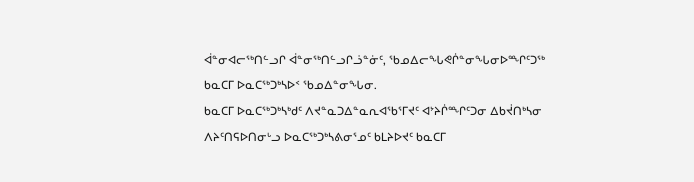ᐋᓐᓂᐊᓕᖅᑎᓪᓗᒋ ᐋᓐᓂᖅᑎᓪᓗᒋᓘᓐᓃᑦ, ᖃᓄᐃᓕᖓᕙᒌᓐᓂᖓᓂᐅᙱᑦᑐᖅ ᑲᓇᑕᒥ ᐅᓇᑕᖅᑐᒃᓴᐅᑉ ᖃᓄᐃᓐᓂᖓᓂ.
ᑲᓇᑕᒥ ᐅᓇᑕᖅᑐᒃᓴᒃᑯᑦ ᐱᔪᓐᓇᑐᐃᓐᓇᕆᐊᖃᕐᒥᔪᑦ ᐊᔾᔨᒌᙱᑦᑐᓂ ᐃᑲᔫᑎᒃᓴᓂ ᐱᔨᑦᑎᕋᐅᑎᓂᒡᓗ ᐅᓇᑕᖅᑐᒃᓴᕕᓂᕐᓄᑦ ᑲᒪᔨᐅᔪᑦ ᑲᓇᑕᒥ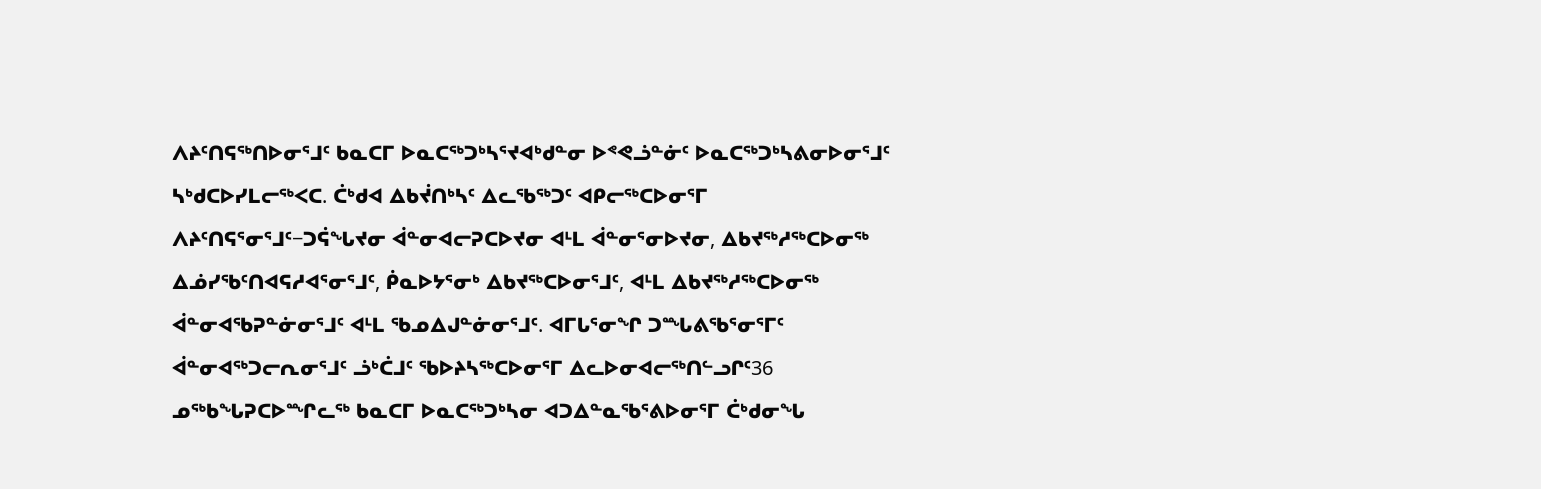ᐱᔨᑦᑎᕋᖅᑎᐅᓂᕐᒧᑦ ᑲᓇᑕᒥ ᐅᓇᑕᖅᑐᒃᓴᕐᔪᐊᒃᑯᓐᓂ ᐅᕝᕙᓘᓐᓃᑦ ᐅᓇᑕᖅᑐᒃᓴᕕᓂᐅᓂᕐᒧᑦ ᓴᒃᑯᑕᐅᓯᒪᓕᖅᐸᑕ. ᑖᒃᑯᐊ ᐃᑲᔫᑎᒃᓴᑦ ᐃᓚᖃᖅᑐᑦ ᐊᑭᓕᖅᑕᐅᓂᕐᒥ ᐱᔨᑦᑎᕋᕐᓂᕐᒧᑦ−ᑐᕌᖓᔪᓂ ᐋᓐᓂᐊᓕᕈᑕᐅᔪᓂ ᐊᒻᒪ ᐋᓐᓂᕐᓂᐅᔪᓂ, ᐃᑲᔪᖅᓱᖅᑕᐅᓂᖅ ᐃᓅᓯᖃᑦᑎᐊᕋᓱᐊᕐᓂᕐᒧᑦ, ᑮᓇᐅᔭᕐᓂᒃ ᐃᑲᔪᖅᑕᐅᓂᕐᒧᑦ, ᐊᒻᒪ ᐃᑲᔪᖅᓱᖅᑕᐅᓂᖅ ᐋᓐᓂᐊᖃᕈᓐᓃᓂᕐᒧᑦ ᐊᒻᒪ ᖃᓄᐃᒍᓐᓃᓂᕐᒧᑦ. ᐊᒥᒐᕐᓂᖏ ᑐᙵᕕᖃᕐᓂᕐᒥᑦ ᐋᓐᓂᐊᖅᑐᓕᕆᓂᕐᒧᑦ ᓘᒃᑖᒧᑦ ᖃᐅᔨᓴᖅᑕᐅᓂᕐᒥ ᐃᓚᐅᓂᐊᓕᖅᑎᓪᓗᒋᑦ36 ᓄᖅᑲᖓᕈᑕᐅᙱᓚᖅ ᑲᓇᑕᒥ ᐅᓇᑕᖅᑐᒃᓴᓂ ᐊᑐᐃᓐᓇᖃᕐᕕᐅᓂᕐᒥ ᑖᒃᑯᓂᖓ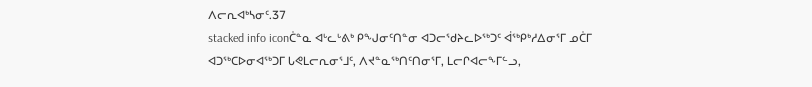ᐱᓕᕆᐊᒃᓴᓂᑦ.37
stacked info iconᑖᓐᓇ ᐊᒡᓚᒡᕕᒃ ᑭᖑᓂᑦᑎᓐᓂ ᐊᑐᓕᖁᔨᓚᐅᖅᑐᑦ ᐋᖅᑭᒃᓱᐃᓂᕐᒥ ᓄᑖᒥ ᐊᑐᖅᑕᐅᓂᐊᖅᑐᒥ ᒐᕙᒪᓕᕆᓂᕐᒧᑦ, ᐱᔪᓐᓇᖅᑎᑦᑎᓂᕐᒥ, ᒪᓕᒋᐊᓕᖕᒥᓪᓗ,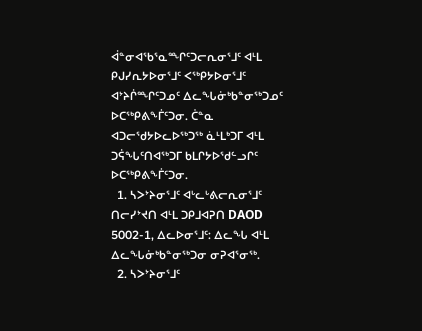ᐋᓐᓂᐊᖃᕐᓇᙱᑦᑐᓕᕆᓂᕐᒧᑦ ᐊᒻᒪ ᑭᒍᓯᕆᔭᐅᓂᕐᒧᑦ ᐸᖅᑭᔭᐅᓂᕐᒧᑦ ᐊᔾᔨᒌᙱᑦᑐᓄᑦ ᐃᓚᖓᓃᒃᑲᓐᓂᖅᑐᓄᑦ ᐅᑕᖅᑭᕕᖕᒦᑦᑐᓂ. ᑖᓐᓇ ᐊᑐᓕᖁᔭᐅᓚᐅᖅᑐᖅ ᓈᒻᒪᒃᑐᒥ ᐊᒻᒪ ᑐᕌᖓᑦᑎᐊᖅᑐᒥ ᑲᒪᒋᔭᐅᖁᓪᓗᒋᑦ ᐅᑕᖅᑭᕕᖕᒦᑦᑐᓂ.
  1. ᓴᐳᔾᔨᓂᕐᒧᑦ ᐊᒡᓚᒡᕕᓕᕆᓂᕐᒧᑦ ᑎᓕᓯᔾᔪᑎ ᐊᒻᒪ ᑐᑭᒧᐊᕈᑎ DAOD 5002-1, ᐃᓚᐅᓂᕐᒧᑦ: ᐃᓚᖓ ᐊᒻᒪ ᐃᓚᖓᓃᒃᑲᓐᓂᖅᑐᓂ ᓂᕈᐊᕐᓂᖅ.
  2. ᓴᐳᔾᔨᓂᕐᒧᑦ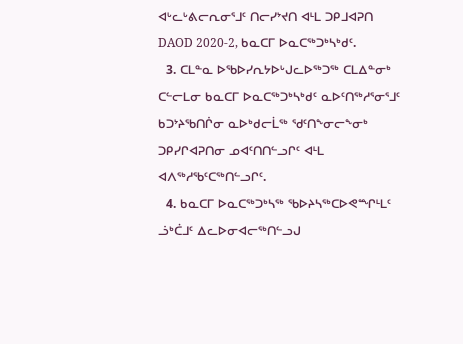ᐊᒡᓚᒡᕕᓕᕆᓂᕐᒧᑦ ᑎᓕᓯᔾᔪᑎ ᐊᒻᒪ ᑐᑭᒧᐊᕈᑎ DAOD 2020-2, ᑲᓇᑕᒥ ᐅᓇᑕᖅᑐᒃᓴᒃᑯᑦ.
  3. ᑕᒪᓐᓇ ᐅᖃᐅᓯᕆᔭᐅᒡᒍᓚᐅᖅᑐᖅ ᑕᒪᐃᓐᓂᒃ ᑕᓪᓕᒪᓂ ᑲᓇᑕᒥ ᐅᓇᑕᖅᑐᒃᓴᒃᑯᑦ ᓇᐅᑦᑎᖅᓱᕐᓂᕐᒧᑦ ᑲᑐᔾᔨᖃᑎᒌᓂ ᓇᐅᒃᑯᓕᒫᖅ ᖁᑦᑎᖕᓂᓕᖕᓂᒃ ᑐᑭᓯᒋᐊᕈᑎᓂ ᓄᐊᑦᑎᑎᓪᓗᒋᑦ ᐊᒻᒪ ᐊᐱᖅᓱᖃᑦᑕᖅᑎᓪᓗᒋᑦ.
  4. ᑲᓇᑕᒥ ᐅᓇᑕᖅᑐᒃᓴᖅ ᖃᐅᔨᓴᖅᑕᐅᕙᙱᒻᒪᑦ ᓘᒃᑖᒧᑦ ᐃᓚᐅᓂᐊᓕᖅᑎᓪᓗᒍ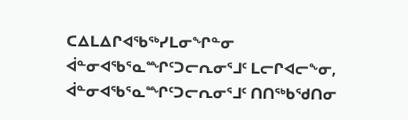ᑕᐃᒪᐃᒋᐊᖃᖅᓯᒪᓂᖏᓐᓂ ᐋᓐᓂᐊᖃᕐᓇᙱᑦᑐᓕᕆᓂᕐᒧᑦ ᒪᓕᒋᐊᓕᖕᓂ, ᐋᓐᓂᐊᖃᕐᓇᙱᑦᑐᓕᕆᓂᕐᒧᑦ ᑎᑎᖅᑲᖁᑎᓂ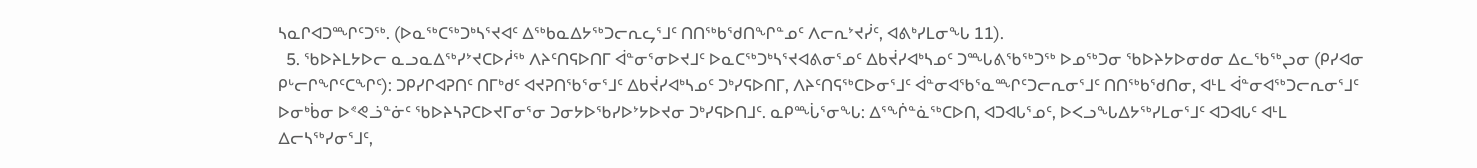ᓴᓇᒋᐊᑐᙱᑦᑐᖅ. (ᐅᓇᖅᑕᖅᑐᒃᓴᕐᔪᐊᑦ ᐃᖅᑲᓇᐃᔭᖅᑐᓕᕆᖤᕐᒧᑦ ᑎᑎᖅᑲᖁᑎᖏᓐᓄᑦ ᐱᓕᕆᔾᔪᓰᑦ, ᐊᕕᒃᓯᒪᓂᖓ 11).
  5. ᖃᐅᔨᒪᔭᐅᓕ ᓇᓗᓇᐃᖅᓯᔾᔪᑕᐅᓲᖅ ᐱᔨᑦᑎᕋᐅᑎᒥ ᐋᓐᓂᕐᓂᐅᔪᒧᑦ ᐅᓇᑕᖅᑐᒃᓴᕐᔪᐊᕕᓂᕐᓄᑦ ᐃᑲᔫᓯᐊᒃᓴᓄᑦ ᑐᙵᕕᖃᖅᑐᖅ ᐅᓄᖅᑐᓂ ᖃᐅᔨᔭᐅᓂᑯᓂ ᐃᓚᖃᖅᖢᓂ (ᑭᓯᐊᓂ ᑭᒡᓕᒋᖏᑦᑕᖏᑦ): ᑐᑭᓯᒋᐊᕈᑎᑦ ᑎᒥᒃᑯᑦ ᐊᔪᕈᑎᖃᕐᓂᕐᒧᑦ ᐃᑲᔫᓯᐊᒃᓴᓄᑦ ᑐᒃᓯᕋᐅᑎᒥ, ᐱᔨᑦᑎᕋᖅᑕᐅᓂᕐᒧᑦ ᐋᓐᓂᐊᖃᕐᓇᙱᑦᑐᓕᕆᓂᕐᒧᑦ ᑎᑎᖅᑲᖁᑎᓂ, ᐊᒻᒪ ᐋᓐᓂᐊᖅᑐᓕᕆᓂᕐᒧᑦ ᐅᓂᒃᑳᓂ ᐅᕝᕙᓘᓐᓃᑦ ᖃᐅᔨᓴᕈᑕᐅᔪᒥᓂᕐᓂ ᑐᓂᔭᐅᖃᓯᐅᔾᔭᐅᔪᓂ ᑐᒃᓯᕋᐅᑎᒧᑦ. ᓇᑭᙶᕐᓂᖓ: ᐃᕐᖐᓐᓈᖅᑕᐅᑎ, ᐊᑐᐊᒐᕐᓄᑦ, ᐅᐸᓗᖓᐃᔭᖅᓯᒪᓂᕐᒧᑦ ᐊᑐᐊᒐᑦ ᐊᒻᒪ ᐃᓕᓴᖅᓯᓂᕐᒧᑦ,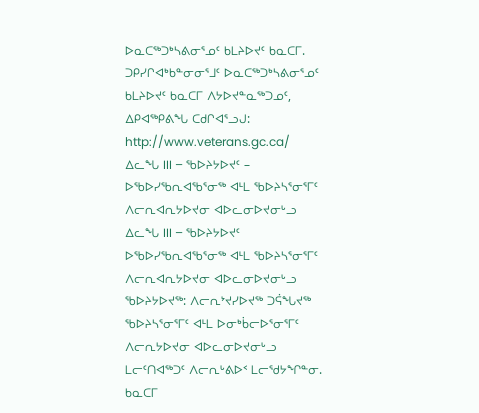ᐅᓇᑕᖅᑐᒃᓴᕕᓂᕐᓄᑦ ᑲᒪᔨᐅᔪᑦ ᑲᓇᑕᒥ. ᑐᑭᓯᒋᐊᒃᑲᓐᓂᓂᕐᒧᑦ ᐅᓇᑕᖅᑐᒃᓴᕕᓂᕐᓄᑦ ᑲᒪᔨᐅᔪᑦ ᑲᓇᑕᒥ ᐱᔭᐅᔪᓐᓇᖅᑐᓄᑦ, ᐃᑭᐊᖅᑭᕕᖓ ᑕᑯᒋᐊᕐᓗᒍ: http://www.veterans.gc.ca/
ᐃᓚᖓ III – ᖃᐅᔨᔭᐅᔪᑦ – ᐅᖃᐅᓯᖃᕆᐊᖃᕐᓂᖅ ᐊᒻᒪ ᖃᐅᔨᓴᕐᓂᕐᒥᑦ ᐱᓕᕆᐊᕆᔭᐅᔪᓂ ᐊᐅᓚᓂᐅᔪᓂᒡᓗ
ᐃᓚᖓ III – ᖃᐅᔨᔭᐅᔪᑦ
ᐅᖃᐅᓯᖃᕆᐊᖃᕐᓂᖅ ᐊᒻᒪ ᖃᐅᔨᓴᕐᓂᕐᒥᑦ ᐱᓕᕆᐊᕆᔭᐅᔪᓂ ᐊᐅᓚᓂᐅᔪᓂᒡᓗ
ᖃᐅᔨᔭᐅᔪᖅ: ᐱᓕᕆᔾᔪᓯᐅᔪᖅ ᑐᕌᖓᔪᖅ ᖃᐅᔨᓴᕐᓂᕐᒥᑦ ᐊᒻᒪ ᐅᓂᒃᑳᓕᐅᕐᓂᕐᒥᑦ ᐱᓕᕆᔭᐅᔪᓂ ᐊᐅᓚᓂᐅᔪᓂᒡᓗ ᒪᓕᑦᑎᐊᖅᑐᑦ ᐱᓕᕆᒡᕕᐅᑉ ᒪᓕᖁᔭᖏᓐᓂ.
ᑲᓇᑕᒥ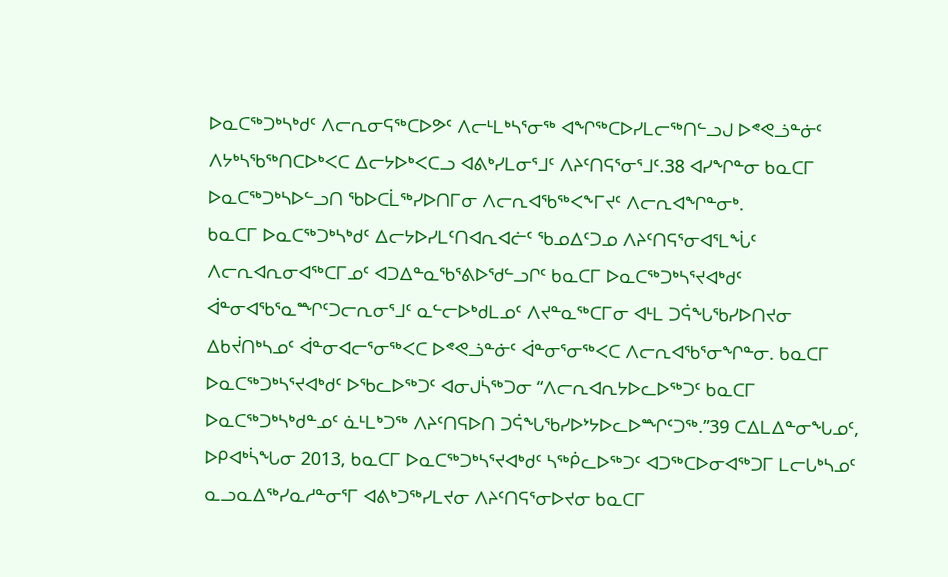ᐅᓇᑕᖅᑐᒃᓴᒃᑯᑦ ᐱᓕᕆᓂᕋᖅᑕᐅᕗᑦ ᐱᓕᒻᒪᒃᓴᕐᓂᖅ ᐊᖏᖅᑕᐅᓯᒪᓕᖅᑎᓪᓗᒍ ᐅᕝᕙᓘᓐᓃᑦ ᐱᔭᒃᓴᖃᖅᑎᑕᐅᒃᐸᑕ ᐃᓕᔭᐅᒃᐸᑕᓗ ᐊᕕᒃᓯᒪᓂᕐᒧᑦ ᐱᔨᑦᑎᕋᕐᓂᕐᒧᑦ.38 ᐊᓯᖏᓐᓂ ᑲᓇᑕᒥ ᐅᓇᑕᖅᑐᒃᓴᐅᓪᓗᑎ ᖃᐅᑕᒫᖅᓯᐅᑎᒥᓂ ᐱᓕᕆᐊᖃᖅᐸᖕᒥᔪᑦ ᐱᓕᕆᐊᖏᓐᓂᒃ.
ᑲᓇᑕᒥ ᐅᓇᑕᖅᑐᒃᓴᒃᑯᑦ ᐃᓕᔭᐅᓯᒪᑦᑎᐊᕆᐊᓖᑦ ᖃᓄᐃᑦᑐᓄ ᐱᔨᑦᑎᕋᕐᓂᐊᕐᒪᖔᑦ ᐱᓕᕆᐊᕆᓂᐊᖅᑕᒥᓄᑦ ᐊᑐᐃᓐᓇᖃᕐᕕᐅᖁᓪᓗᒋᑦ ᑲᓇᑕᒥ ᐅᓇᑕᖅᑐᒃᓴᕐᔪᐊᒃᑯᑦ ᐋᓐᓂᐊᖃᕐᓇᙱᑦᑐᓕᕆᓂᕐᒧᑦ ᓇᓪᓕᐅᒃᑯᒪᓄᑦ ᐱᔪᓐᓇᖅᑕᒥᓂ ᐊᒻᒪ ᑐᕌᖓᖃᓯᐅᑎᔪᓂ ᐃᑲᔫᑎᒃᓴᓄᑦ ᐋᓐᓂᐊᓕᕐᓂᖅᐸᑕ ᐅᕝᕙᓘᓐᓃᑦ ᐋᓐᓂᕐᓂᖅᐸᑕ ᐱᓕᕆᐊᖃᕐᓂᖏᓐᓂ. ᑲᓇᑕᒥ ᐅᓇᑕᖅᑐᒃᓴᕐᔪᐊᒃᑯᑦ ᐅᖃᓚᐅᖅᑐᑦ ᐊᓂᒍᓵᖅᑐᓂ “ᐱᓕᕆᐊᕆᔭᐅᓚᐅᖅᑐᑦ ᑲᓇᑕᒥ ᐅᓇᑕᖅᑐᒃᓴᒃᑯᓐᓄᑦ ᓈᒻᒪᒃᑐᖅ ᐱᔨᑦᑎᕋᐅᑎ ᑐᕌᖓᖃᓯᐅᔾᔭᐅᓚᐅᙱᑦᑐᖅ.”39 ᑕᐃᒪᐃᓐᓂᖓᓄᑦ, ᐅᑭᐊᒃᓵᖓᓂ 2013, ᑲᓇᑕᒥ ᐅᓇᑕᖅᑐᒃᓴᕐᔪᐊᒃᑯᑦ ᓴᖅᑮᓚᐅᖅᑐᑦ ᐊᑐᖅᑕᐅᓂᐊᖅᑐᒥ ᒪᓕᒐᒃᓴᓄᑦ ᓇᓗᓇᐃᖅᓯᓇᓱᓐᓂᕐᒥ ᐊᕕᒃᑐᖅᓯᒪᔪᓂ ᐱᔨᑦᑎᕋᕐᓂᐅᔪᓂ ᑲᓇᑕᒥ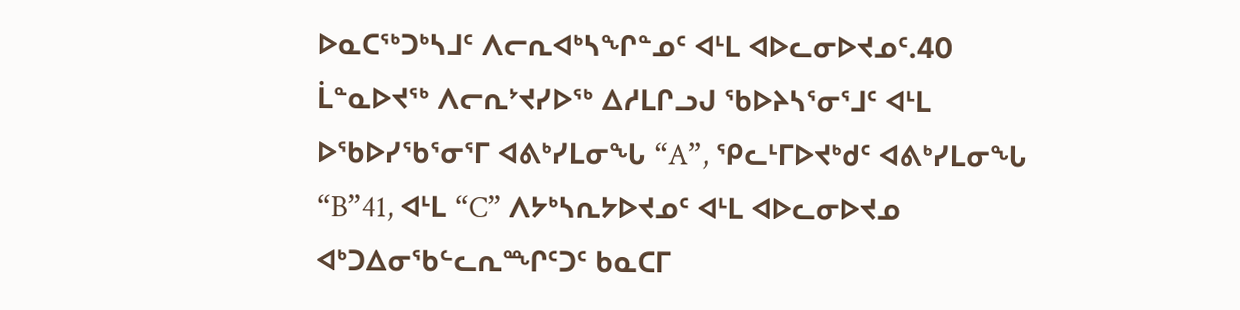ᐅᓇᑕᖅᑐᒃᓴᒧᑦ ᐱᓕᕆᐊᒃᓴᖏᓐᓄᑦ ᐊᒻᒪ ᐊᐅᓚᓂᐅᔪᓄᑦ.40
ᒫᓐᓇᐅᔪᖅ ᐱᓕᕆᔾᔪᓯᐅᖅ ᐃᓱᒪᒋᓗᒍ ᖃᐅᔨᓴᕐᓂᕐᒧᑦ ᐊᒻᒪ ᐅᖃᐅᓯᖃᕐᓂᕐᒥ ᐊᕕᒃᓯᒪᓂᖓ “A”, ᕿᓚᒻᒥᐅᔪᒃᑯᑦ ᐊᕕᒃᓯᒪᓂᖓ “B”41, ᐊᒻᒪ “C” ᐱᔭᒃᓴᕆᔭᐅᔪᓄᑦ ᐊᒻᒪ ᐊᐅᓚᓂᐅᔪᓄ ᐊᒃᑐᐃᓂᖃᓪᓚᕆᙱᑦᑐᑦ ᑲᓇᑕᒥ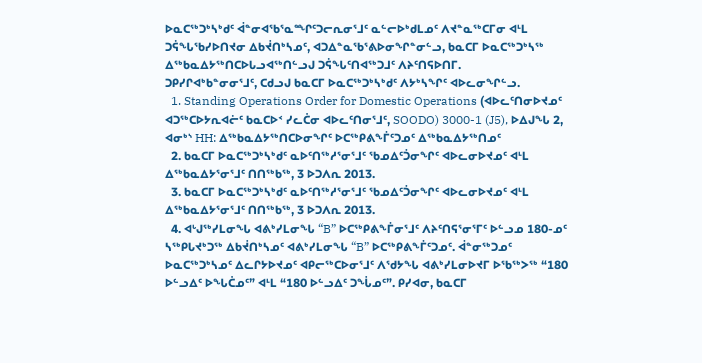ᐅᓇᑕᖅᑐᒃᓴᒃᑯᑦ ᐋᓐᓂᐊᖃᕐᓇᙱᑦᑐᓕᕆᓂᕐᒧᑦ ᓇᓪᓕᐅᒃᑯᒪᓄᑦ ᐱᔪᓐᓇᖅᑕᒥᓂ ᐊᒻᒪ ᑐᕌᖓᖃᓯᐅᑎᔪᓂ ᐃᑲᔫᑎᒃᓴᓄᑦ, ᐊᑐᐃᓐᓇᖃᕐᕕᐅᓂᖏᓐᓂᓪᓗ, ᑲᓇᑕᒥ ᐅᓇᑕᖅᑐᒃᓴᖅ ᐃᖅᑲᓇᐃᔭᖅᑎᑕᐅᒐᓗᐊᖅᑎᓪᓗᒍ ᑐᕌᖓᑦᑎᐊᖅᑐᒧᑦ ᐱᔨᑦᑎᕋᐅᑎᒥ.
ᑐᑭᓯᒋᐊᒃᑲᓐᓂᓂᕐᒧᑦ, ᑕᑯᓗᒍ ᑲᓇᑕᒥ ᐅᓇᑕᖅᑐᒃᓴᒃᑯᑦ ᐱᔭᒃᓴᖏᑦ ᐊᐅᓚᓂᖏᓪᓗ.
  1. Standing Operations Order for Domestic Operations (ᐊᐅᓚᑦᑎᓂᐅᔪᓄᑦ ᐊᑐᖅᑕᐅᔭᕆᐊᓖᑦ ᑲᓇᑕᐅᑉ ᓯᓚᑖᓂ ᐊᐅᓚᑦᑎᓂᕐᒧᑦ, SOODO) 3000-1 (J5), ᐅᐃᒍᖓ 2, ᐊᓂᒃᔅ HH: ᐃᖅᑲᓇᐃᔭᖅᑎᑕᐅᓂᖏᑦ ᐅᑕᖅᑭᕕᖕᒦᑦᑐᓄᑦ ᐃᖅᑲᓇᐃᔭᖅᑎᓄᑦ
  2. ᑲᓇᑕᒥ ᐅᓇᑕᖅᑐᒃᓴᒃᑯᑦ ᓇᐅᑦᑎᖅᓱᕐᓂᕐᒧᑦ ᖃᓄᐃᑦᑑᓂᖏᑦ ᐊᐅᓚᓂᐅᔪᓄᑦ ᐊᒻᒪ ᐃᖅᑲᓇᐃᔭᕐᓂᕐᒧᑦ ᑎᑎᖅᑲᖅ, 3 ᐅᑐᐱᕆ 2013.
  3. ᑲᓇᑕᒥ ᐅᓇᑕᖅᑐᒃᓴᒃᑯᑦ ᓇᐅᑦᑎᖅᓱᕐᓂᕐᒧᑦ ᖃᓄᐃᑦᑑᓂᖏᑦ ᐊᐅᓚᓂᐅᔪᓄᑦ ᐊᒻᒪ ᐃᖅᑲᓇᐃᔭᕐᓂᕐᒧᑦ ᑎᑎᖅᑲᖅ, 3 ᐅᑐᐱᕆ 2013.
  4. ᐊᒡᒍᖅᓯᒪᓂᖓ ᐊᕕᒃᓯᒪᓂᖓ “B” ᐅᑕᖅᑭᕕᖕᒦᓂᕐᒧᑦ ᐱᔨᑦᑎᕋᕐᓂᕐᒥᑦ ᐅᓪᓗᓄ 180-ᓄᑦ ᓴᖅᑭᒐᔪᒃᑐᖅ ᐃᑲᔫᑎᒃᓴᓄᑦ ᐊᕕᒃᓯᒪᓂᖓ “B” ᐅᑕᖅᑭᕕᖕᒦᑦᑐᓄᑦ. ᐋᓐᓂᖅᑐᓄᑦ ᐅᓇᑕᖅᑐᒃᓴᓄᑦ ᐃᓚᒋᔭᐅᔪᓄᑦ ᐊᑭᓕᖅᑕᐅᓂᕐᒧᑦ ᐱᖁᔭᖓ ᐊᕕᒃᓯᒪᓂᐅᔪᒥ ᐅᖃᖅᐳᖅ “180 ᐅᓪᓗᐃᑦ ᐅᖓᑖᓄᑦ” ᐊᒻᒪ “180 ᐅᓪᓗᐃᑦ ᑐᖔᓄᑦ”. ᑭᓯᐊᓂ, ᑲᓇᑕᒥ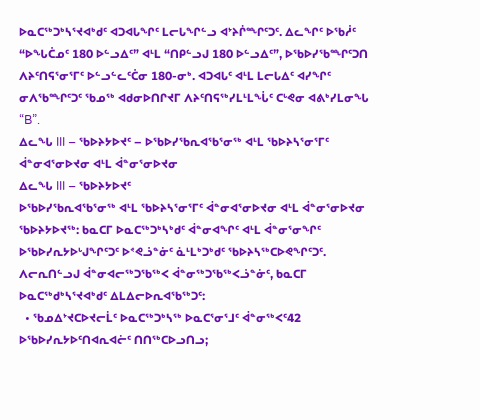ᐅᓇᑕᖅᑐᒃᓴᕐᔪᐊᒃᑯᑦ ᐊᑐᐊᒐᖏᑦ ᒪᓕᒐᖏᓪᓗ ᐊᔾᔨᒌᙱᑦᑐᑦ. ᐃᓚᖏᑦ ᐅᖃᓲᑦ “ᐅᖓᑖᓄᑦ 180 ᐅᓪᓗᐃᑦ” ᐊᒻᒪ “ᑎᑭᓪᓗᒍ 180 ᐅᓪᓗᐃᑦ”, ᐅᖃᐅᓯᖃᙱᑦᑐᑎ ᐱᔨᑦᑎᕋᕐᓂᕐᒥᑦ ᐅᓪᓗᓪᓚᑦᑖᓂ 180-ᓂᒃ. ᐊᑐᐊᒐᑦ ᐊᒻᒪ ᒪᓕᒐᐃᑦ ᐊᓯᖏᑦ ᓂᐱᖃᙱᑦᑐᑦ ᖃᓄᖅ ᐊᑯᓂᐅᑎᒋᔪᒥ ᐱᔨᑦᑎᕋᖅᓯᒪᒻᒪᖔᑦ ᑕᒡᕙᓂ ᐊᕕᒃᓯᒪᓂᖓ “B”.
ᐃᓚᖓ III – ᖃᐅᔨᔭᐅᔪᑦ – ᐅᖃᐅᓯᖃᕆᐊᖃᕐᓂᖅ ᐊᒻᒪ ᖃᐅᔨᓴᕐᓂᕐᒥᑦ ᐋᓐᓂᐊᕐᓂᐅᔪᓂ ᐊᒻᒪ ᐋᓐᓂᕐᓂᐅᔪᓂ
ᐃᓚᖓ III – ᖃᐅᔨᔭᐅᔪᑦ
ᐅᖃᐅᓯᖃᕆᐊᖃᕐᓂᖅ ᐊᒻᒪ ᖃᐅᔨᓴᕐᓂᕐᒥᑦ ᐋᓐᓂᐊᕐᓂᐅᔪᓂ ᐊᒻᒪ ᐋᓐᓂᕐᓂᐅᔪᓂ
ᖃᐅᔨᔭᐅᔪᖅ: ᑲᓇᑕᒥ ᐅᓇᑕᖅᑐᒃᓴᒃᑯᑦ ᐋᓐᓂᐊᖏᑦ ᐊᒻᒪ ᐋᓐᓂᕐᓂᖏᑦ ᐅᖃᐅᓯᕆᔭᐅᒡᒍᖏᑦᑐᑦ ᐅᕝᕙᓘᓐᓃᑦ ᓈᒻᒪᒃᑐᒃᑯᑦ ᖃᐅᔨᓴᖅᑕᐅᕙᖏᑦᑐᑦ.
ᐱᓕᕆᑎᓪᓗᒍ ᐋᓐᓂᐊᓕᖅᑐᖃᖅᐸ ᐋᓐᓂᖅᑐᖃᖅᐸᓘᓐᓃᑦ, ᑲᓇᑕᒥ ᐅᓇᑕᖅᑯᒃᓴᕐᔪᐊᒃᑯᑦ ᐃᒪᐃᓕᐅᕆᐊᖃᖅᑐᑦ:
  • ᖃᓄᐃᔾᔪᑕᐅᔪᓕᒫᑦ ᐅᓇᑕᖅᑐᒃᓴᖅ ᐅᓇᑕᕐᓂᕐᒧᑦ ᐋᓐᓂᖅᐸᑦ42 ᐅᖃᐅᓯᕆᔭᐅᑦᑎᐊᕆᐊᓖᑦ ᑎᑎᖅᑕᐅᓗᑎᓗ;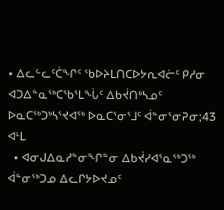• ᐃᓚᓪᓚᑦᑖᖏᑦ ᖃᐅᔨᒪᑎᑕᐅᔭᕆᐊᓖᑦ ᑭᓱᓂ ᐊᑐᐃᓐᓇᖅᑕᖃᕐᒪᖔᑦ ᐃᑲᔫᑎᒃᓴᓄᑦ ᐅᓇᑕᖅᑐᒃᓴᕐᔪᐊᖅ ᐅᓇᑕᕐᓂᕐᒧᑦ ᐋᓐᓂᕐᓂᕈᓂ;43 ᐊᒻᒪ
  • ᐊᓂᒍᐃᓇᓱᓐᓂᖏᓐᓂ ᐃᑲᔫᓯᐊᕐᓇᖅᑐᖅ ᐋᓐᓂᖅᑐᓄ ᐃᓚᒋᔭᐅᔪᓄᑦ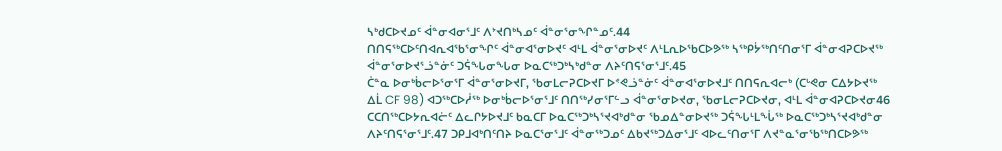ᓴᒃᑯᑕᐅᔪᓄᑦ ᐋᓐᓂᐊᓂᕐᒧᑦ ᐱᔾᔪᑎᒃᓴᓄᑦ ᐋᓐᓂᕐᓂᖏᓐᓄᑦ.44
ᑎᑎᕋᖅᑕᐅᑦᑎᐊᕆᐊᖃᕐᓂᖏᑦ ᐋᓐᓂᐊᕐᓂᐅᔪᑦ ᐊᒻᒪ ᐋᓐᓂᕐᓂᐅᔪᑦ ᐱᒻᒪᕆᐅᖃᑕᐅᕗᖅ ᓴᖅᑭᔮᖅᑎᑦᑎᓂᕐᒥ ᐋᓐᓂᐊᕈᑕᐅᔪᖅ ᐋᓐᓂᕐᓂᐅᔪᕐᓘᓐᓃᑦ ᑐᕌᖓᓂᖓᓂ ᐅᓇᑕᖅᑐᒃᓴᒃᑯᓐᓂ ᐱᔨᑦᑎᕋᕐᓂᕐᒧᑦ.45
ᑖᓐᓇ ᐅᓂᒃᑳᓕᐅᕐᓂᕐᒥ ᐋᓐᓂᕐᓂᐅᔪᒥ, ᖃᓂᒪᓕᕈᑕᐅᔪᒥ ᐅᕝᕙᓘᓐᓃᑦ ᐋᓐᓂᐊᕐᓂᐅᔪᒧᑦ ᑎᑎᕋᕆᐊᓕᒃ (ᑕᒡᕙᓂ ᑕᐃᔭᐅᔪᖅ ᐃᒫ CF 98) ᐊᑐᖅᑕᐅᓲᖅ ᐅᓂᒃᑳᓕᐅᕐᓂᕐᒧᑦ ᑎᑎᖅᓯᓂᕐᒥᓪᓗ ᐋᓐᓂᕐᓂᐅᔪᓂ, ᖃᓂᒪᓕᕈᑕᐅᔪᓂ, ᐊᒻᒪ ᐋᓐᓂᐊᕈᑕᐅᔪᓂ46 ᑕᑕᑎᖅᑕᐅᔭᕆᐊᓖᑦ ᐃᓚᒋᔭᐅᔪᒧᑦ ᑲᓇᑕᒥ ᐅᓇᑕᖅᑐᒃᓴᕐᔪᐊᒃᑯᓐᓂ ᖃᓄᐃᓐᓂᐅᔪᖅ ᑐᕌᖓᒻᒪᖔᖅ ᐅᓇᑕᖅᑐᒃᓴᕐᔪᐊᒃᑯᓐᓂ ᐱᔨᑦᑎᕋᕐᓂᕐᒧᑦ.47 ᑐᑭᒧᐊᒃᑎᑦᑎᔨ ᐅᓇᑕᕐᓂᕐᒧᑦ ᐋᓐᓂᖅᑐᓄᑦ ᐃᑲᔪᖅᑐᐃᓂᕐᒧᑦ ᐊᐅᓚᑦᑎᓂᕐᒥ ᐱᔪᓐᓇᕐᓂᖃᖅᑎᑕᐅᕗᖅ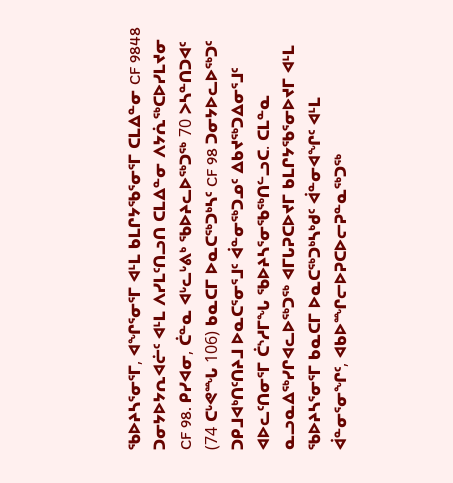ᖃᐅᔨᓴᕐᓂᕐᒥ, ᐊᖏᕐᓂᕐᒥ ᐊᒻᒪ ᑲᒪᒋᔭᖃᕐᓂᕐᒥ ᑕᒪᐃᓐᓂ CF 9848 ᑐᓂᔭᐅᔭᕆᐊᓖᑦ ᐊᒻᒪ ᐱᓯᒪᑦᑎᓗᑎ ᑕᒪᐃᓐᓂ ᐱᔭᕇᖅᑕᐅᓯᒪᔪᓂ CF 98. ᑭᓯᐊᓂ, ᑖᓐᓇ ᐊᒡᓚᒡᕕᒃ ᖃᐅᔨᓚᐅᖅᑐᖅ 70 ᐳᓴᓐᑎᑐᐊᑦ (74 ᑕᒡᕙᙵ 106) ᑲᓇᑕᒥ ᐅᓇᑕᖅᑐᒃᓴᑦ CF 98 ᑐᓂᔭᐅᓚᐅᖅᑐᑦ ᑐᑭᒧᐊᒃᑎᑦᑎᔨᒧ ᐅᓇᑕᕐᓂᕐᒧᑦ ᐋᓐᓂᖅᑐᓄᑦ ᐃᑲᔪᖅᑐᐃᓂᕐᒧᑦ ᐊᐅᓚᑦᑎᓂᕐᒥ ᑖᔅᓱᒥᖓ ᖃᐅᔨᓴᕐᓂᖃᖅᑎᓪᓗᑕ. ᑕᒪᓐᓇ ᓇᓗᓇᐃᖅᓯᒋᐊᓚᐅᖅᑐᖅ ᐊᒥᒐᕈᑕᐅᔪᒥ ᑲᒪᒋᔭᖃᕐᓂᐅᔪᒥ ᐊᒻᒪ ᖃᐅᔨᓴᕐᓂᕐᒥ ᑲᓇᑕᒥ ᐅᓇᑕᖅᑐᒃᓴᒃᑯᑦ ᐋᓐᓂᐊᖏᑦ ᐊᒻᒪ ᐋᓐᓂᕐᓂᖏᑦ, ᐊᑲᐅᙱᓕᐅᕈᑕᐅᓕᕈᓐᓇᖅᑐᖅ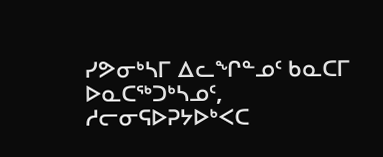ᓯᕗᓂᒃᓴᒥ ᐃᓚᖏᓐᓄᑦ ᑲᓇᑕᒥ ᐅᓇᑕᖅᑐᒃᓴᓄᑦ, ᓱᓕᓂᕋᐅᕈᔭᐅᒃᐸᑕ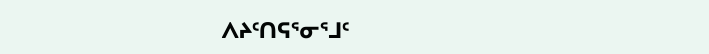ᐱᔨᑦᑎᕋᕐᓂᕐᒧᑦ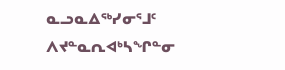ᓇᓗᓇᐃᖅᓯᓂᕐᒧᑦ ᐱᔪᓐᓇᕆᐊᒃᓴᖏᓐᓂ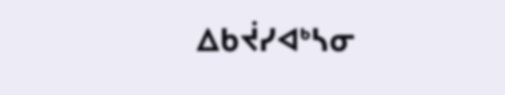ᐃᑲᔫᓯᐊᒃᓴᓂ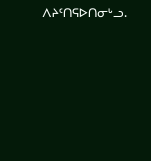ᐱᔨᑦᑎᕋᐅᑎᓂᒡᓗ.